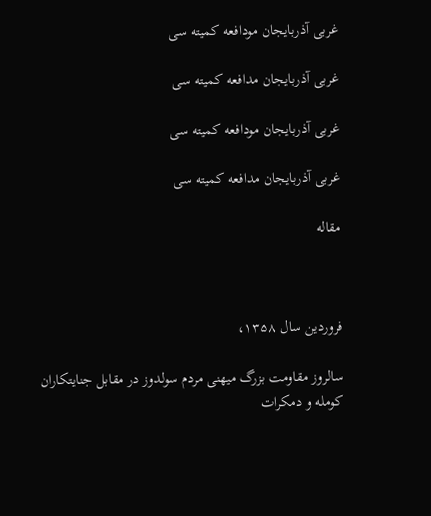غربی آذربایجان مودافعه کمیته سی

غربی آذربایجان مدافعه کمیته سی

غربی آذربایجان مودافعه کمیته سی

غربی آذربایجان مدافعه کمیته سی

مقاله



فروردین سال ۱۳۵۸،

سالروز مقاومت بزرگ میهنی مردم سولدوز در مقابل جنایتکاران کومله و دمکرات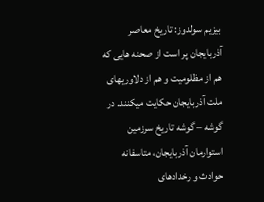بیزیم سولدوز: تاریخ معاصر آذربایجان پر است از صحنه هایی که هم از مظلومیت و هم از دلاوریهای ملت آذربایجان حکایت میکنند. در گوشه – گوشه تاریخ سرزمین استوارمان آذربایجان، متاسفانه حوادث و رخدادهای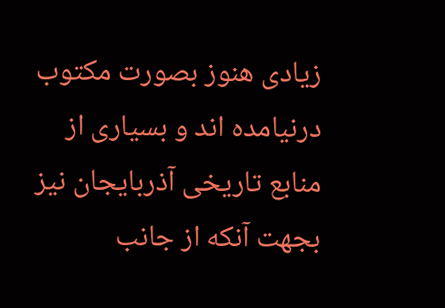زیادی هنوز بصورت مکتوب درنیامده اند و بسیاری از منابع تاریخی آذربایجان نیز بجهت آنکه از جانب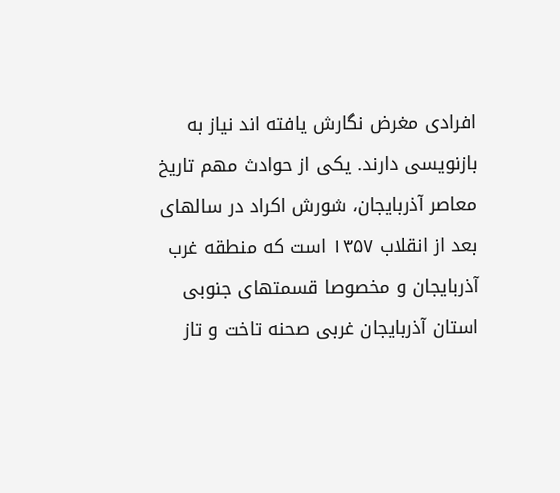افرادی مغرض نگارش یافته اند نیاز به بازنویسی دارند. یکی از حوادث مهم تاریخ معاصر آذربایجان، شورش اکراد در سالهای بعد از انقلاب ۱۳۵۷ است که منطقه غرب آذربایجان و مخصوصا قسمتهای جنوبی استان آذربایجان غربی صحنه تاخت و تاز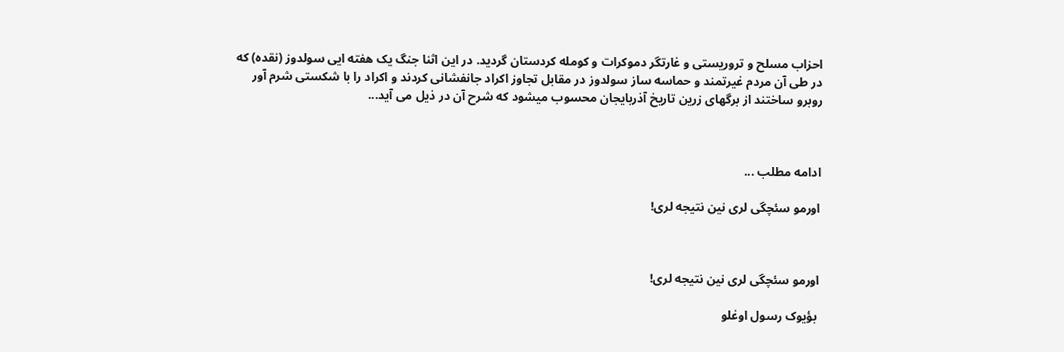احزاب مسلح و تروریستی و غارتگر دموکرات و کومله کردستان گردید. در این اثنا جنگ یک هفته ایی سولدوز (نقده) که در طی آن مردم غیرتمند و حماسه ساز سولدوز در مقابل تجاوز اکراد جانفشانی کردند و اکراد را با شکستی شرم آور روبرو ساختند از برگهای زرین تاریخ آذربایجان محسوب میشود که شرح آن در ذیل می آید...



ادامه مطلب ...

اورمو سئچگی لری نین نتیجه لری!



اورمو سئچگی لری نین نتیجه لری!

 بؤیوک رسول اوغلو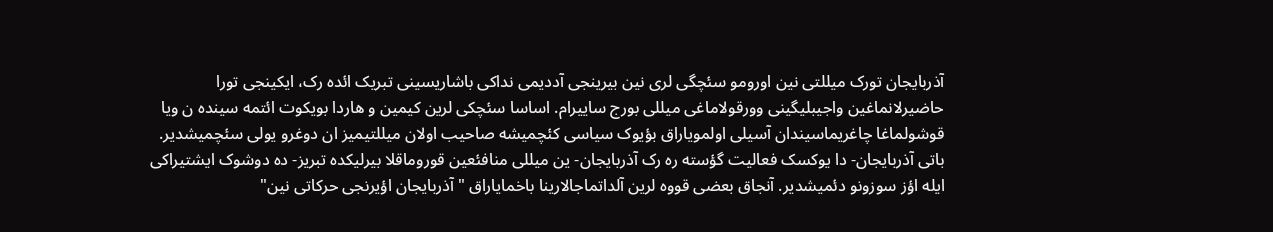آذربایجان تورک میللتی نین اورومو سئچگی لری نین بیرینجی آددیمی نداکی باشاریسینی تبریک ائده رک، ایکینجی تورا حاضیرلانماغین واجیبلیگینی وورقولاماغی میللی بورج ساییرام. اساسا سئچکی لرین کیمین و هاردا بویکوت ائتمه سینده ن ویا قوشولماغا چاغریماسیندان آسیلی اولمویاراق بؤیوک سیاسی کئچمیشه صاحیب اولان میللتیمیز ان دوغرو یولی سئچمیشدیر. باتی آذربایجان- دا یوکسک فعالیت گؤسته ره رک آذربایجان- ین میللی منافئعین قوروماقلا بیرلیکده تبریز- ده دوشوک ایشتیراکی ایله اؤز سوزونو دئمیشدیر. آنجاق بعضی قووه لرین آلداتماجالارینا باخمایاراق " آذربایجان اؤیرنجی حرکاتی نین"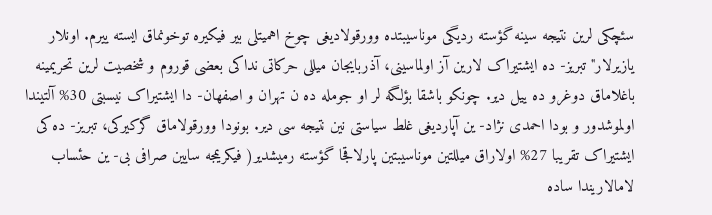سئچکی لرین نتیجه سینه گؤسته ردیگی موناسیبتده وورقولادیغی چوخ اهمیتلی بیر فیکیره توخونماق ایسته ییرم. اونلار یازیرلار" تبریز- ده ایشتیراک لارین آز اولماسینی، آذربایجان میللی حرکاتی نداکی بعضی قوروم و شخصیت لرین تحریمینه باغلاماق دوغرو ده ییل دیر. چونکو باشقا بؤلگه لر او جومله ده ن تهران و اصفهان- دا ایشتیراک نیسبتی 30% آلتیندا اولموشدور و بودا احمدی نژاد- ین آپاردیغی غلط سیاستی نین نتیجه سی دیر. بونودا وورقولاماق گرکیرکی، تبریز- ده کی ایشتیراک تقریبا 27% اولاراق میللتین موناسیبتین پارلاقجا گؤسته رمیشدیر( فیکریمجه سایین صرافی بی- ین حئساب لامالاریندا ساده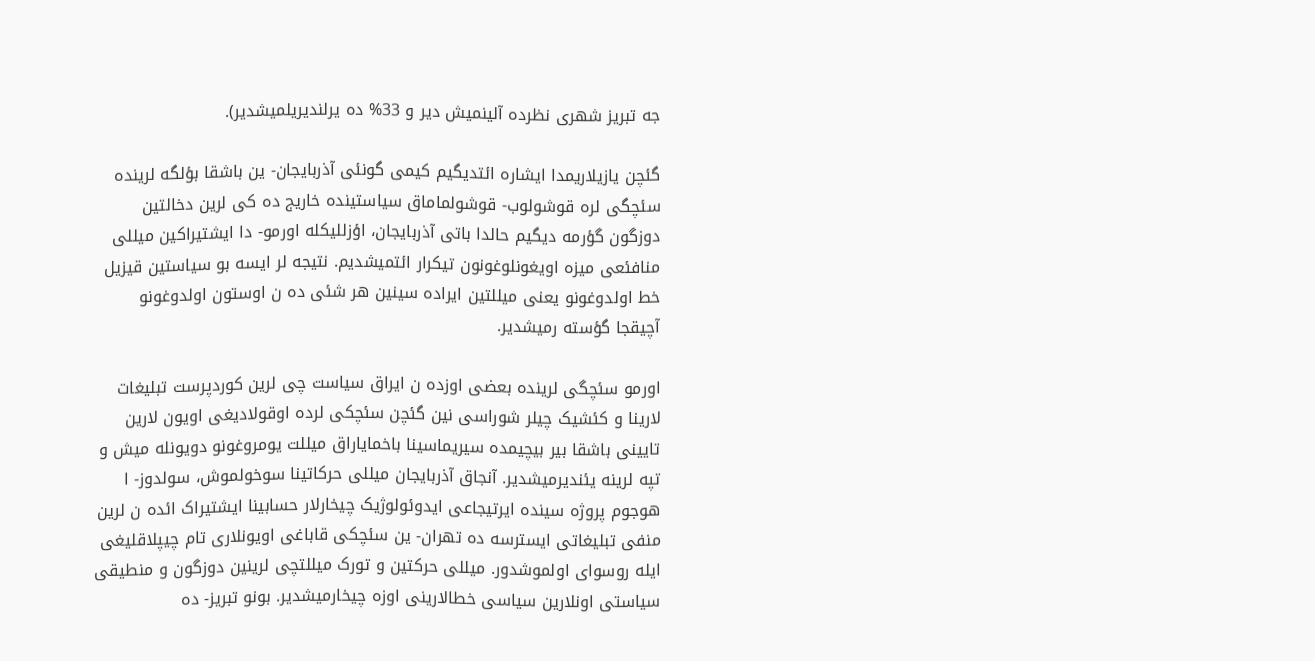جه تبریز شهری نظرده آلینمیش دیر و 33% ده یرلندیریلمیشدیر).

گئچن یازیلاریمدا ایشاره ائتدیگیم کیمی گونئی آذربایجان- ین باشقا بؤلگه لرینده سئچگی لره قوشولوب- قوشولماماق سیاستینده خاریج ده کی لرین دخالتین دوزگون گؤرمه دیگیم حالدا باتی آذربایجان، اؤزللیکله اورمو- دا ایشتیراکین میللی منافئعی میزه اویغونلوغونون تیکرار ائتمیشدیم. نتیجه لر ایسه بو سیاستین قیزیل خط اولدوغونو یعنی میللتین ایراده سینین هر شئی ده ن اوستون اولدوغونو آچیقجا گؤسته رمیشدیر.

اورمو سئچگی لرینده بعضی اوزده ن ایراق سیاست چی لرین کوردپرست تبلیغات لارینا و کئشیک چیلر شوراسی نین گئچن سئچکی لرده اوقولادیغی اویون لارین تایینی باشقا بیر بیچیمده سیریماسینا باخمایاراق میللت یومروغونو دویونله میش و تپه لرینه یئندیرمیشدیر. آنجاق آذربایجان میللی حرکاتینا سوخولموش، سولدوز- ا هوجوم پروژه سینده ایرتیجاعی ایدوئولوژیک چیخارلار حسابینا ایشتیراک ائده ن لرین منفی تبلیغاتی ایسترسه ده تهران- ین سئچکی قاباغی اویونلاری تام چیپلاقلیغی ایله روسوای اولموشدور. میللی حرکتین و تورک میللتچی لرینین دوزگون و منطیقی سیاستی اونلارین سیاسی خطالارینی اوزه چیخارمیشدیر. بونو تبریز- ده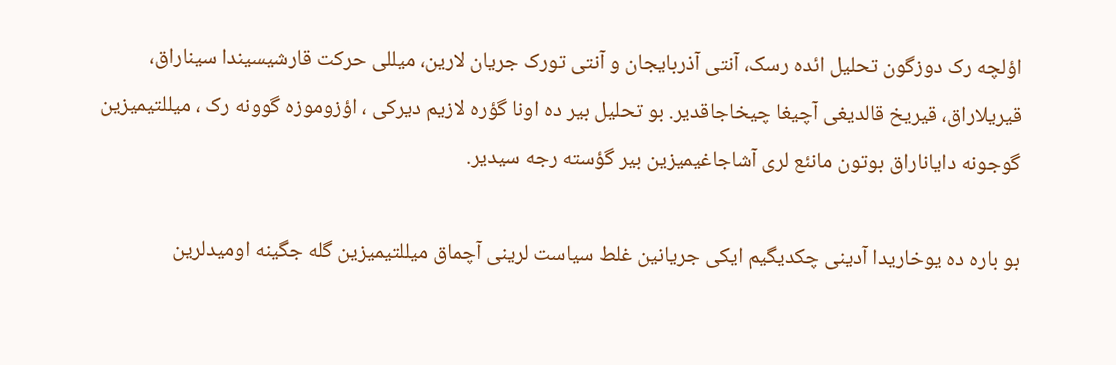اؤلچه رک دوزگون تحلیل ائده رسک، آنتی آذربایجان و آنتی تورک جریان لارین، میللی حرکت قارشیسیندا سیناراق، قیریلاراق، قیریخ قالدیغی آچیغا چیخاجاقدیر. بو تحلیل بیر ده اونا گؤره لازیم دیرکی ، اؤزوموزه گوونه رک ، میللتیمیزین گوجونه دایاناراق بوتون مانئع لری آشاجاغیمیزین بیر گؤسته رجه سیدیر.

بو باره ده یوخاریدا آدینی چکدیگیم ایکی جریانین غلط سیاست لرینی آچماق میللتیمیزین گله جگینه اومیدلرین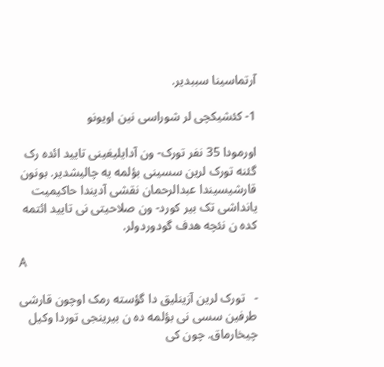آرتماسینا سببدیر.

1- کئشیکچی لر شوراسی نین اویونو

اورمودا 35 نفر تورک- ون آدایلیغینی تایید ائده رک گئنه تورک لرین سسینی بؤلمه یه چالیشدیر. بونون قارشیسیندا عبدالرحمان نقشی آدیندا حاکیمیت یانداشی تک بیر کورد- ون صلاحیتی نی تایید ائتمه کده ن نئچه هدف گودوردولر.

A

-   تورک لرین آزینلیق دا گؤسته رمک اوچون قارشی طرفین سسی نی بؤلمه ده ن بیرینجی توردا وکیل چیخارماق. چون کی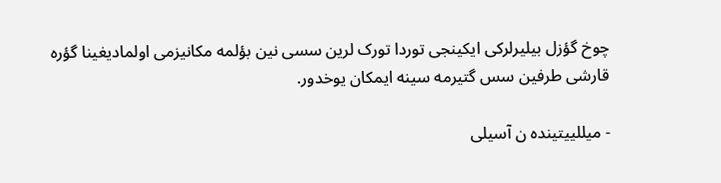چوخ گؤزل بیلیرلرکی ایکینجی توردا تورک لرین سسی نین بؤلمه مکانیزمی اولمادیغینا گؤره قارشی طرفین سس گتیرمه سینه ایمکان یوخدور.

- میللییتینده ن آسیلی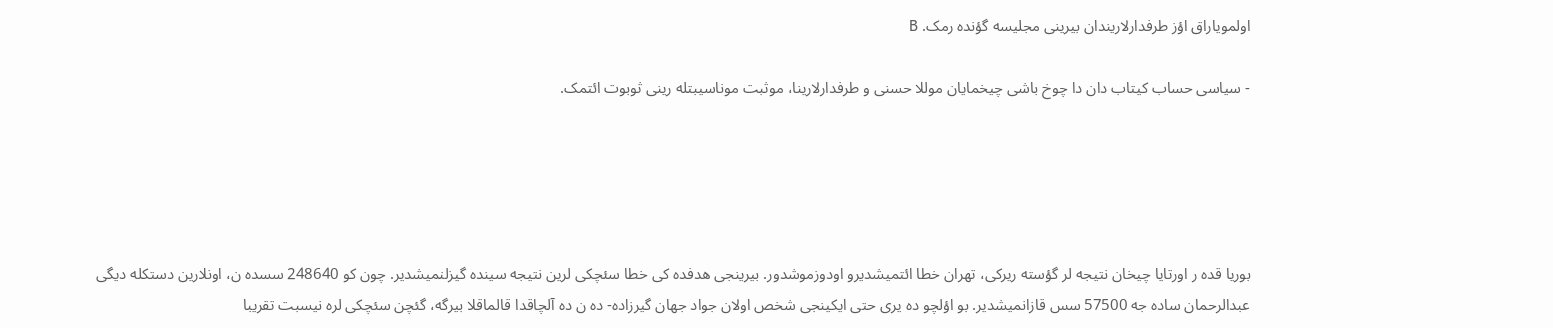اولمویاراق اؤز طرفدارلاریندان بیرینی مجلیسه گؤنده رمک. B

- سیاسی حساب کیتاب دان دا چوخ باشی چیخمایان موللا حسنی و طرفدارلارینا، موثبت موناسیبتله رینی ثوبوت ائتمک.





بوریا قده ر اورتایا چیخان نتیجه لر گؤسته ریرکی، تهران خطا ائتمیشدیرو اودوزموشدور. بیرینجی هدفده کی خطا سئچکی لرین نتیجه سینده گیزلنمیشدیر. چون کو 248640 سسده ن، اونلارین دستکله دیگی عبدالرحمان ساده جه 57500 سس قازانمیشدیر. بو اؤلچو ده یری حتی ایکینجی شخص اولان جواد جهان گیرزاده- ده ن ده آلچاقدا قالماقلا بیرگه، گئچن سئچکی لره نیسبت تقریبا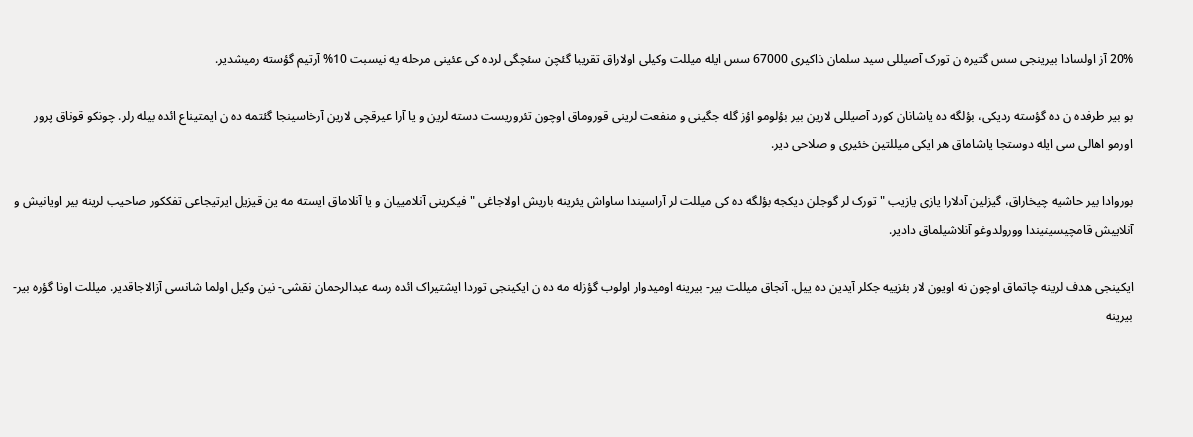20% آز اولسادا بیرینجی سس گتیره ن تورک آصیللی سید سلمان ذاکیری 67000 سس ایله میللت وکیلی اولاراق تقریبا گئچن سئچگی لرده کی عئینی مرحله یه نیسبت 10% آرتیم گؤسته رمیشدیر.

بو بیر طرفده ن ده گؤسته ردیکی، بؤلگه ده یاشانان کورد آصیللی لارین بیر بؤلومو اؤز گله جگینی و منفعت لرینی قوروماق اوچون تئروریست دسته لرین و یا آرا عیرقچی لارین آرخاسینجا گئتمه ده ن ایمتیناع ائده بیله رلر. چونکو قوناق پرور اورمو اهالی سی ایله دوستجا یاشاماق هر ایکی میللتین خئیری و صلاحی دیر.

بوروادا بیر حاشیه چیخاراق، گیزلین آدلارا یازی یازیب " تورک لر گوجلن دیکجه بؤلگه ده کی میللت لر آراسیندا ساواش یئرینه باریش اولاجاغی " فیکرینی آنلامییان و یا آنلاماق ایسته مه ین قیزیل ایرتیجاعی تفککور صاحیب لرینه بیر اویانیش و آنلاییش قامچیسینیندا وورولدوغو آنلاشیلماق دادیر.

ایکینجی هدف لرینه چاتماق اوچون نه اویون لار بئزییه جکلر آیدین ده ییل. آنجاق میللت بیر- بیرینه اومیدوار اولوب گؤزله مه ده ن ایکینجی توردا ایشتیراک ائده رسه عبدالرحمان نقشی- نین وکیل اولما شانسی آزالاجاقدیر. میللت اونا گؤره بیر- بیرینه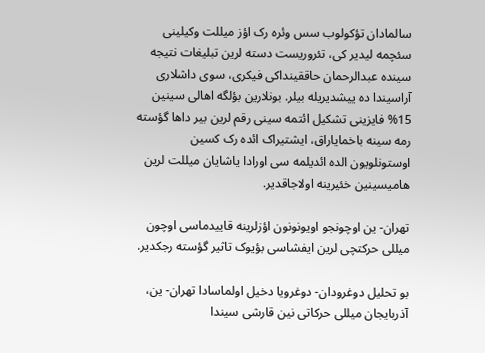سالمادان تؤکولوب سس وئره رک اؤز میللت وکیلینی سئچمه لیدیر کی، تئروریست دسته لرین تبلیغات نتیجه سینده عبدالرحمان حاققینداکی فیکری، سوی داشلاری آراسیندا ده ییشدیریله بیلر. بونلارین بؤلگه اهالی سینین 15% فایزینی تشکیل ائتمه سینی رقم لرین بیر داها گؤسته رمه سینه باخمایاراق، ایشتیراک ائده رک کسین اوستونلویون الده ائدیلمه سی اورادا یاشایان میللت لرین هامیسینین خئیرینه اولاجاقدیر.

تهران- ین اوچونجو اویونونون اؤزلرینه قاییدماسی اوچون میللی حرکتچی لرین ایفشاسی بؤیوک تاثیر گؤسته رجکدیر.

بو تحلیل دوغرودان- دوغرویا دخیل اولماسادا تهران- ین، آذربایجان میللی حرکاتی نین قارشی سیندا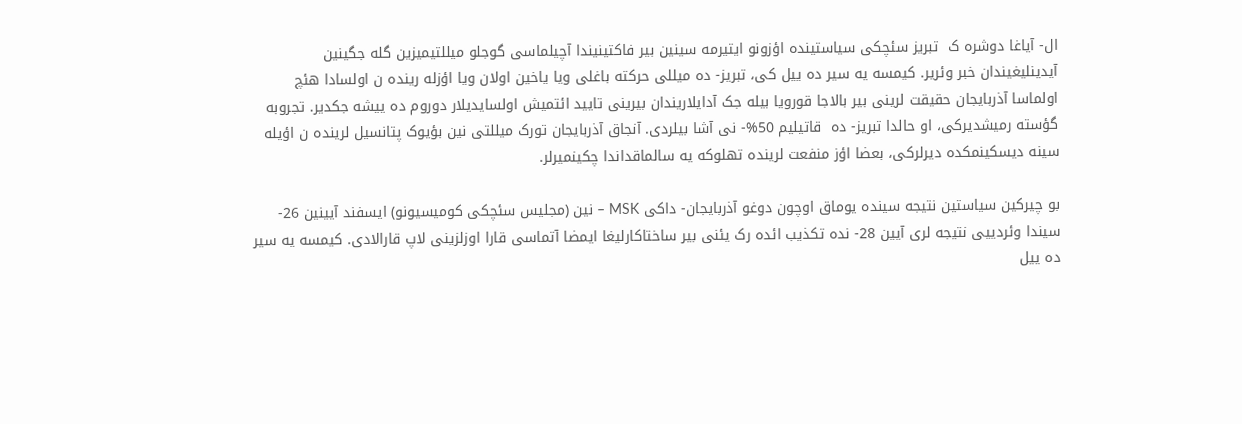ال- آیاغا دوشره ک  تبریز سئچکی سیاستینده اؤزونو ایتیرمه سینین بیر فاکتینیندا آچیلماسی گوجلو میللتیمیزین گله جگینین آیدینلیغیندان خبر وئریر. کیمسه یه سیر ده ییل کی، تبریز- ده میللی حرکته باغلی ویا یاخین اولان ویا اؤزله رینده ن اولسادا هئچ اولماسا آذربایجان حقیقت لرینی بیر بالاجا قورویا بیله جک آدایلاریندان بیرینی تایید ائتمیش اولسایدیلار دوروم ده ییشه جکدیر. تجروبه گؤسته رمیشدیرکی، او حالدا تبریز- ده  قاتیلیم 50%- نی آشا بیلردی. آنجاق آذربایجان تورک میللتی نین بؤیوک پتانسیل لرینده ن اؤیله سینه دیسکینمکده دیرلرکی، بعضا اؤز منفعت لرینده تهلوکه یه سالماقداندا چکینمیرلر.

بو چیرکین سیاستین نتیجه سینده یوماق اوچون دوغو آذربایجان- داکی MSK – نین (مجلیس سئچکی کومیسیونو) ایسفند آیینین 26- سیندا وئردییی نتیجه لری آیین 28- نده تکذیب ائده رک یئنی بیر ساختاکارلیغا ایمضا آتماسی قارا اوزلزینی لاپ قارالادی. کیمسه یه سیر ده ییل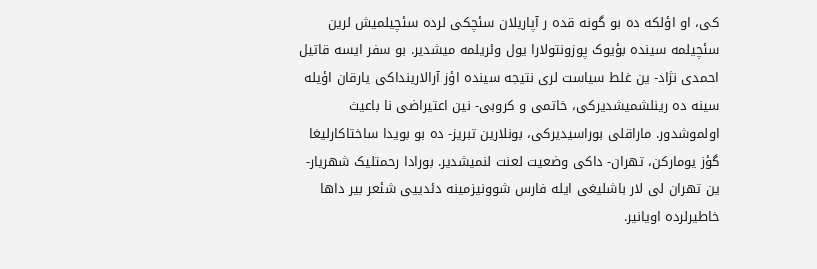کی، او اؤلکه ده بو گونه قده ر آپاریلان سئچکی لرده سئچیلمیش لرین سئچیلمه سینده بؤیوک پوزونتولارا یول وئریلمه میشدیر. بو سفر ایسه قاتیل احمدی نژاد- ین غلط سیاست لری نتیجه سینده اؤز آرالارینداکی یارقان اؤیله سینه ده رینلشمیشدیرکی، خاتمی و کروبی- نین اعتیراضی نا باعیث اولموشدور. ماراقلی بوراسیدیرکی، بونلارین تبریز- ده بو بویدا ساختاکارلیغا گؤز یومارکن، تهران- داکی وضعیت لعنت لنمیشدیر. بورادا رحمتلیک شهریار- ین تهران لی لار باشلیغی ایله فارس شوونیزمینه دئدییی شئعر بیر داها خاطیرلرده اویانیر.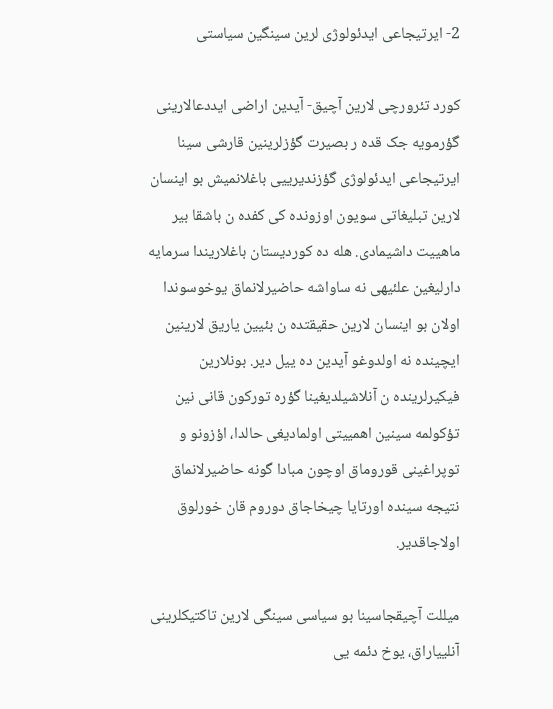2- ایرتیجاعی ایدئولوژی لرین سینگین سیاستی

کورد تئرورچی لارین آچیق- آیدین اراضی ایددعالارینی گؤرمویه جک قده ر بصیرت گؤزلرینین قارشی سینا ایرتیجاعی ایدئولوژی گؤزندیرییی باغلانمیش بو اینسان لارین تبلیغاتی سویون اوزونده کی کفده ن باشقا بیر ماهییت داشیمادی. هله ده کوردیستان باغلاریندا سرمایه دارلیغین علئیهی نه ساواشه حاضیرلانماق یوخوسوندا اولان بو اینسان لارین حقیقتده ن بئیین یاریق لارینین ایچینده نه اولدوغو آیدین ده ییل دیر. بونلارین فیکیرلرینده ن آنلاشیلدیغینا گؤره تورکون قانی نین تؤکولمه سینین اهمییتی اولمادیغی حالدا، اؤزونو و توپراغینی قوروماق اوچون مبادا گونه حاضیرلانماق نتیجه سینده اورتایا چیخاجاق دوروم قان خورلوق اولاجاقدیر.

میللت آچیقجاسینا بو سیاسی سینگی لارین تاکتیکلرینی آنلییاراق، یوخ دئمه یی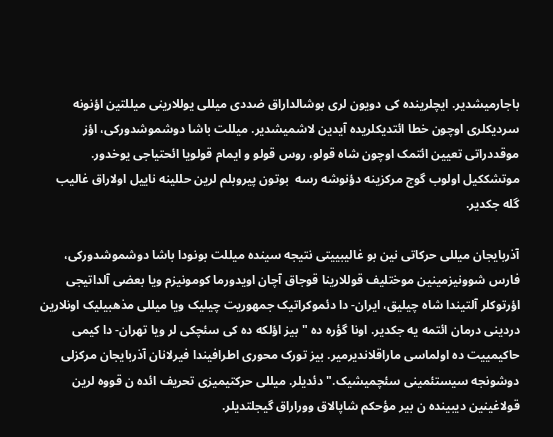باجارمیشدیر. ایچلرینده کی دویون لری بوشالداراق ضددی میللی یوللارینی میللتین اؤنونه سردیکلری اوچون خطا ائتدیکلریده آیدین لاشمیشدیر. میللت باشا دوشموشدورکی، اؤز موقددراتی تعیین ائتمک اوچون شاه قولو، روس قولو و ایمام قولویا ائحتیاجی یوخدور. موتشککیل اولوب گوج مرکزینه دؤنوشه رسه  بوتون پیروبلم لرین حللینه ناییل اولاراق غالیب گله جکدیر.

آذربایجان میللی حرکاتی نین بو غالیبییتی نتیجه سینده میللت بونودا باشا دوشموشدورکی، فارس شوونیزمینین موختلیف قوللارینا قوجاق آچان اویدورما کومونیزم ویا بعضی آلداتیجی اؤرتوکلر آلتیندا شاه چیلیق، ایران- دا دئموکراتیک جمهوریت چیلیک ویا میللی مذهبیلیک اونلارین دردینی درمان ائتمه یه جکدیر. اونا گؤره ده " بیز اؤلکه ده کی سئچکی لر ویا تهران- دا کیمی حاکیمییت ده اولماسی ماراقلاندیرمیر. بیز تورک محوری اطرافیندا فیرلانان آذربایجان مرکزلی دوشونجه سیستئمینی سئچمیشیک." دئدیلر. میللی حرکتیمیزی تحریف ائده ن قووه لرین قولاغینین دیبینده ن بیر مؤحکم شاپالاق ووراراق گیجلتدیلر.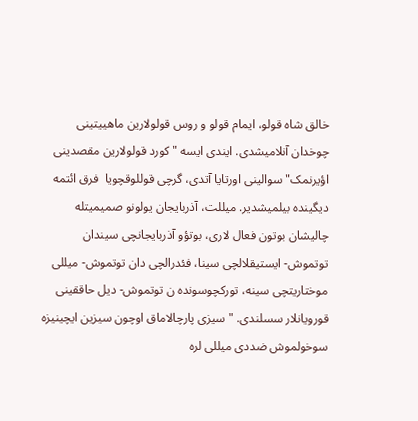خالق شاه قولو، ایمام قولو و روس قولولارین ماهییتینی چوخدان آنلامیشدی. ایندی ایسه "کورد قولولارین مقصدینی اؤیرنمک" سوالینی اورتایا آتدی، گرچی قوللوقچویا  فرق ائتمه دیگینده بیلمیشدیر. میللت، آذربایجان یولونو صمیمیتله چالیشان بوتون فعال لاری، بوتؤو آذربایجانچی سیندان توتموش- ایستیقلالچی سینا، فئدرالچی دان توتموش- میللی موختاریتچی سینه، تورکچوسونده ن توتموش- دیل حاققینی قورویانلار سسلندی. " سیزی پارچالاماق اوچون سیزین ایچینیزه سوخولموش ضددی میللی لره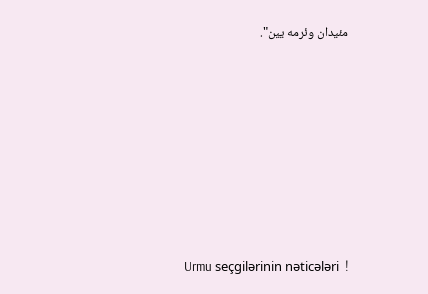مئیدان وئرمه یین".









Urmu seçgilərinin nəticələri  !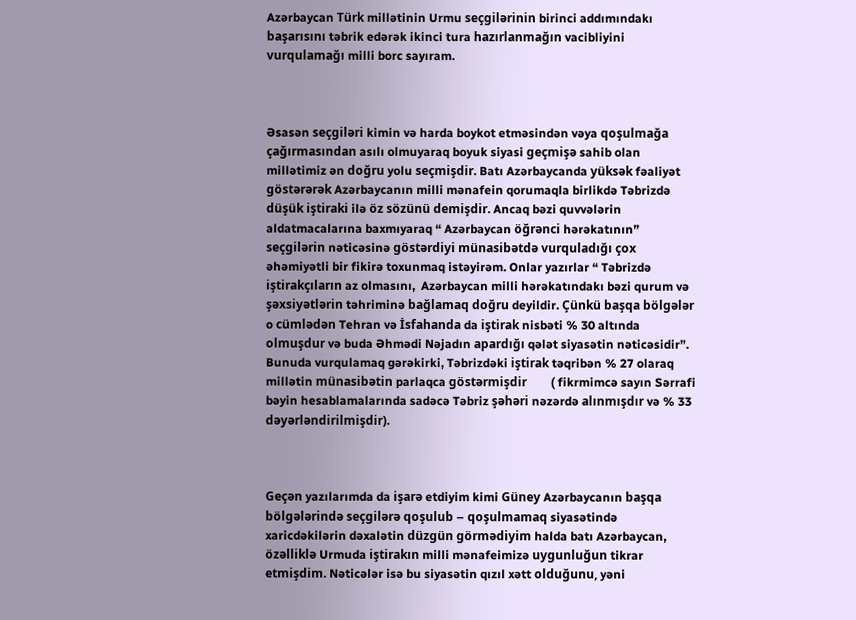Azərbaycan Türk millətinin Urmu seçgilərinin birinci addımındakı başarısını təbrik edərək ikinci tura hazırlanmağın vacibliyini vurqulamağı milli borc sayıram.



Əsasən seçgiləri kimin və harda boykot etməsindən vəya qoşulmağa çağırmasından asılı olmuyaraq boyuk siyasi geçmişə sahib olan millətimiz ən doğru yolu seçmişdir. Batı Azərbaycanda yüksək fəaliyət göstərərək Azərbaycanın milli mənafein qorumaqla birlikdə Təbrizdə düşük iştiraki ilə öz sözünü demişdir. Ancaq bəzi quvvələrin aldatmacalarına baxmıyaraq “ Azərbaycan öğrənci hərəkatının” seçgilərin nəticəsinə göstərdiyi münasibətdə vurquladığı çox əhəmiyətli bir fikirə toxunmaq istəyirəm. Onlar yazırlar “ Təbrizdə iştirakçıların az olmasını,  Azərbaycan milli hərəkatındakı bəzi qurum və şəxsiyətlərin təhriminə bağlamaq doğru deyildir. Çünkü başqa bölgələr o cümlədən Tehran və İsfahanda da iştirak nisbəti % 30 altında olmuşdur və buda Əhmədi Nəjadın apardığı qələt siyasətin nəticəsidir”. Bunuda vurqulamaq gərəkirki, Təbrizdəki iştirak təqribən % 27 olaraq millətin münasibətin parlaqca göstərmişdir        ( fikrmimcə sayın Sərrafi bəyin hesablamalarında sadəcə Təbriz şəhəri nəzərdə alınmışdır və % 33 dəyərləndirilmişdir).



Geçən yazılarımda da işarə etdiyim kimi Güney Azərbaycanın başqa bölgələrində seçgilərə qoşulub – qoşulmamaq siyasətində xaricdəkilərin dəxalətin düzgün görmədiyim halda batı Azərbaycan, özəlliklə Urmuda iştirakın milli mənafeimizə uygunluğun tikrar etmişdim. Nəticələr isə bu siyasətin qızıl xətt olduğunu, yəni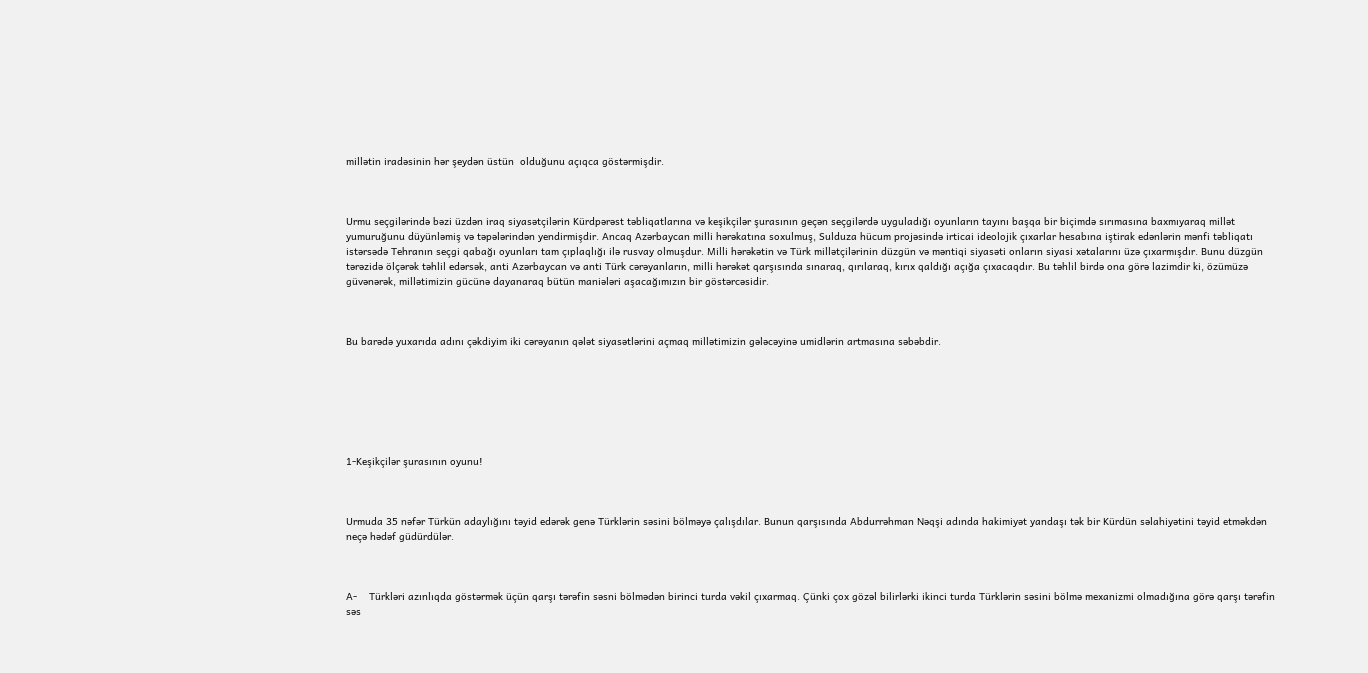millətin iradəsinin hər şeydən üstün  olduğunu açıqca göstərmişdir.



Urmu seçgilərində bəzi üzdən iraq siyasətçilərin Kürdpərəst təbliqatlarına və keşikçilər şurasının geçən seçgilərdə uyguladığı oyunların tayını başqa bir biçimdə sırımasına baxmıyaraq millət yumuruğunu düyünləmiş və təpələrindən yendirmişdir. Ancaq Azərbaycan milli hərəkatına soxulmuş, Sulduza hücum projəsində irticai ideolojik çıxarlar hesabına iştirak edənlərin mənfi təbliqatı istərsədə Tehranın seçgi qabağı oyunları tam çıplaqlığı ilə rusvay olmuşdur. Milli hərəkətin və Türk millətçilərinin düzgün və məntiqi siyasəti onların siyasi xətalarını üzə çıxarmışdır. Bunu düzgün tərəzidə ölçərək təhlil edərsək, anti Azərbaycan və anti Türk cərəyanların, milli hərəkət qarşısında sınaraq, qırılaraq, kırıx qaldığı açığa çıxacaqdır. Bu təhlil birdə ona görə lazimdir ki, özümüzə güvənərək, millətimizin gücünə dayanaraq bütün maniələri aşacağımızın bir göstərcəsidir.



Bu barədə yuxarıda adını çəkdiyim iki cərəyanın qələt siyasətlərini açmaq millətimizin gələcəyinə umidlərin artmasına səbəbdir.







1-Keşikçilər şurasının oyunu!



Urmuda 35 nəfər Türkün adaylığını təyid edərək genə Türklərin səsini bölməyə çalışdılar. Bunun qarşısında Abdurrəhman Nəqşi adında hakimiyət yandaşı tək bir Kürdün səlahiyətini təyid etməkdən neçə hədəf güdürdülər.



A-    Türkləri azınlıqda göstərmək üçün qarşı tərəfin səsni bölmədən birinci turda vəkil çıxarmaq. Çünki çox gözəl bilirlərki ikinci turda Türklərin səsini bölmə mexanizmi olmadığına görə qarşı tərəfin səs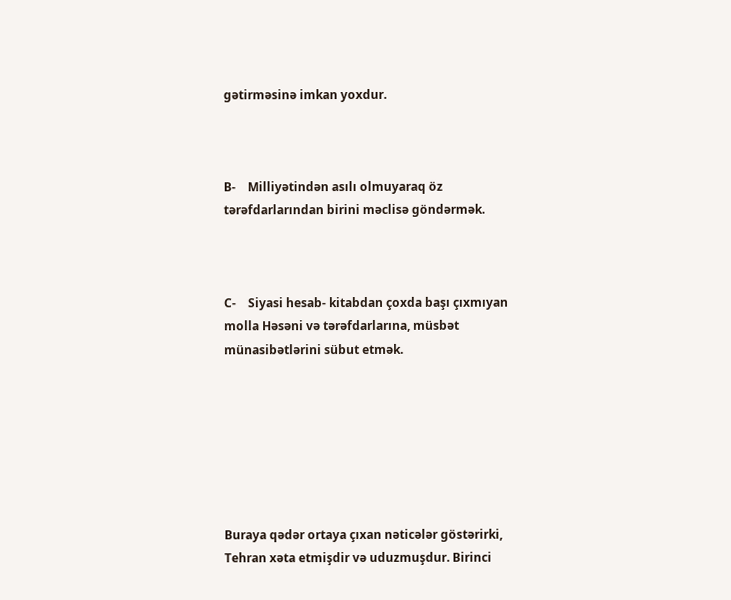gətirməsinə imkan yoxdur.



B-    Milliyətindən asılı olmuyaraq öz tərəfdarlarından birini məclisə göndərmək.



C-    Siyasi hesab- kitabdan çoxda başı çıxmıyan molla Həsəni və tərəfdarlarına, müsbət münasibətlərini sübut etmək.







Buraya qədər ortaya çıxan nəticələr göstərirki, Tehran xəta etmişdir və uduzmuşdur. Birinci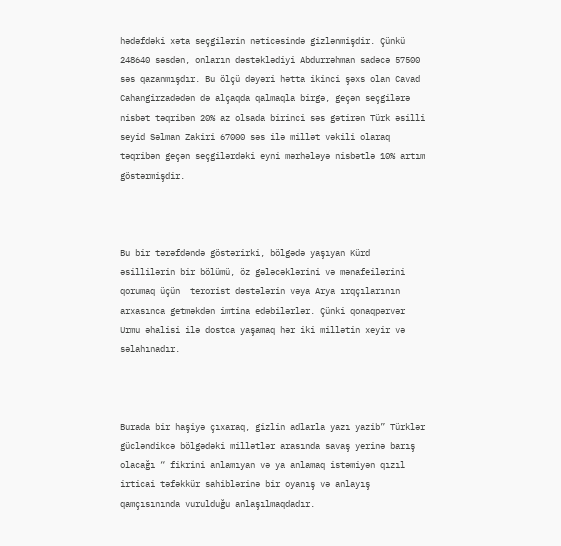hədəfdəki xəta seçgilərin nəticəsində gizlənmişdir. Çünkü 248640 səsdən, onların dəstəklədiyi Abdurrəhman sadəcə 57500 səs qazanmışdır. Bu ölçü dəyəri hətta ikinci şəxs olan Cavad Cahangirzadədən də alçaqda qalmaqla birgə, geçən seçgilərə nisbət təqribən 20% az olsada birinci səs gətirən Türk əsilli seyid Səlman Zakiri 67000 səs ilə millət vəkili olaraq təqribən geçən seçgilərdəki eyni mərhələyə nisbətlə 10% artım göstərmişdir.



Bu bir tərəfdəndə göstərirki, bölgədə yaşıyan Kürd əsillilərin bir bölümü, öz gələcəklərini və mənafeilərini qorumaq üçün  terorist dəstələrin vəya Arya ırqçılarının arxasınca getməkdən imtina edəbilərlər. Çünki qonaqpərvər Urmu əhalisi ilə dostca yaşamaq hər iki millətin xeyir və səlahınadır.



Burada bir haşiyə çıxaraq, gizlin adlarla yazı yazib” Türklər gücləndikcə bölgədəki millətlər arasında savaş yerinə barış olacağı “ fikrini anlamıyan və ya anlamaq istəmiyən qızıl irticai təfəkkür sahiblərinə bir oyanış və anlayış qamçısınında vurulduğu anlaşılmaqdadır.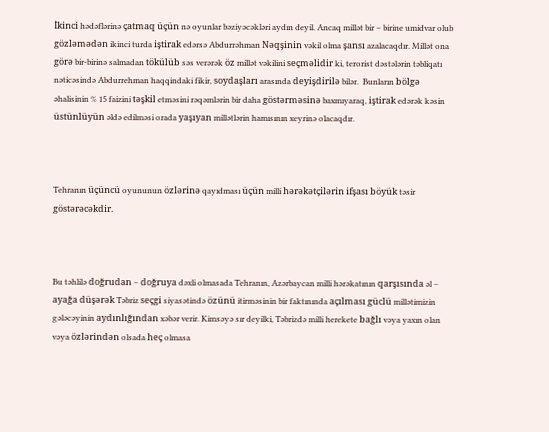İkinci hədəflərinə çatmaq üçün nə oyunlar bəziyəcəkləri aydın deyil. Ancaq millət bir – birine umidvar olub gözləmədən ikinci turda iştirak edərsə Abdurrəhman Nəqşinin vəkil olma şansı azalacaqdır. Millət ona görə bir-birinə salmadan tökülüb səs verərək öz millət vəkilini seçməlidir ki, terorist dəstələrin təbliqatı nəticəsində Abdurrehman haqqindaki fikir, soydaşları arasında deyişdirilə bilər.  Bunların bölgə əhalisinin % 15 faizini təşkil etməsini rəqəmlərin bir daha göstərməsinə baxmıyaraq, iştirak edərək kəsin üstünlüyün əldə edilməsi orada yaşıyan millətlərin hamısının xeyrinə olacaqdır.



Tehranın üçüncü oyununun özlərinə qayıdması üçün milli hərəkətçilərin ifşası böyük təsir göstərəcəkdir.



Bu təhlilə doğrudan – doğruya dəxli olmasada Tehranın, Azərbaycan milli hərəkatının qarşısında əl – ayağa düşərək Təbriz seçgi siyasətində özünü itirməsinin bir faktınında açılması güclü millətimizin gələcəyinin aydınlığından xəbər verir. Kimsəyə sır deyilki, Təbrizdə milli herekete bağlı vəya yaxın olan vəya özlərindən olsada heç olmasa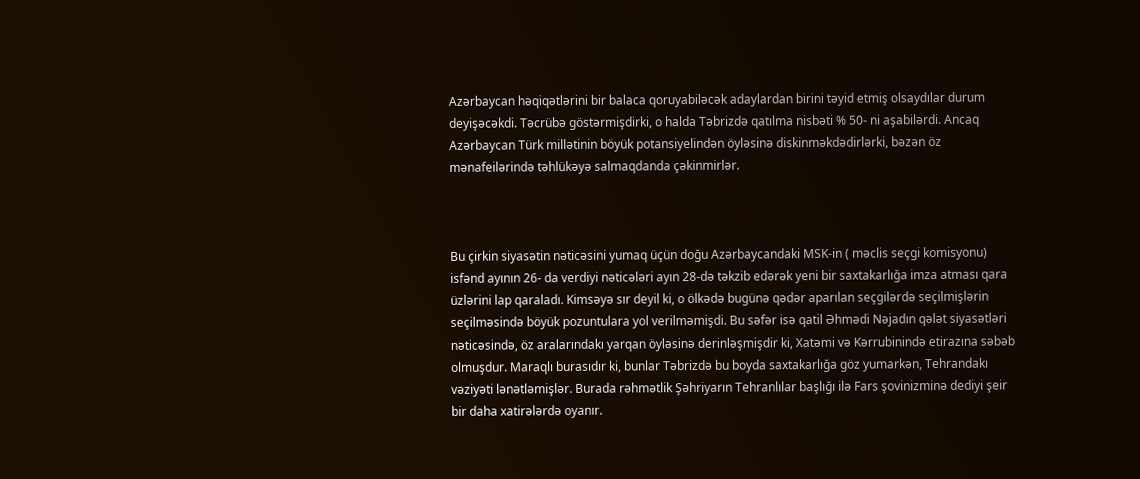Azərbaycan həqiqətlərini bir balaca qoruyabiləcək adaylardan birini təyid etmiş olsaydılar durum deyişəcəkdi. Təcrübə göstərmişdirki, o halda Təbrizdə qatılma nisbəti % 50- ni aşabilərdi. Ancaq Azərbaycan Türk millətinin böyük potansiyelindən öyləsinə diskinməkdədirlərki, bəzən öz mənafeilərində təhlükəyə salmaqdanda çəkinmirlər.



Bu çirkin siyasətin nəticəsini yumaq üçün doğu Azərbaycandaki MSK-in ( məclis seçgi komisyonu) isfənd ayının 26- da verdiyi nəticələri ayın 28-də təkzib edərək yeni bir saxtakarlığa imza atması qara üzlərini lap qaraladı. Kimsəyə sır deyil ki, o ölkədə bugünə qədər aparılan seçgilərdə seçilmişlərin seçilməsində böyük pozuntulara yol verilməmişdi. Bu səfər isə qatil Əhmədi Nəjadın qələt siyasətləri nəticəsində, öz aralarındakı yarqan öyləsinə derinləşmişdir ki, Xatəmi və Kərrubinində etirazına səbəb olmuşdur. Maraqlı burasıdır ki, bunlar Təbrizdə bu boyda saxtakarlığa göz yumarkən, Tehrandakı vəziyəti lənətləmişlər. Burada rəhmətlik Şəhriyarın Tehranlılar başlığı ilə Fars şovinizminə dediyi şeir bir daha xatirələrdə oyanır.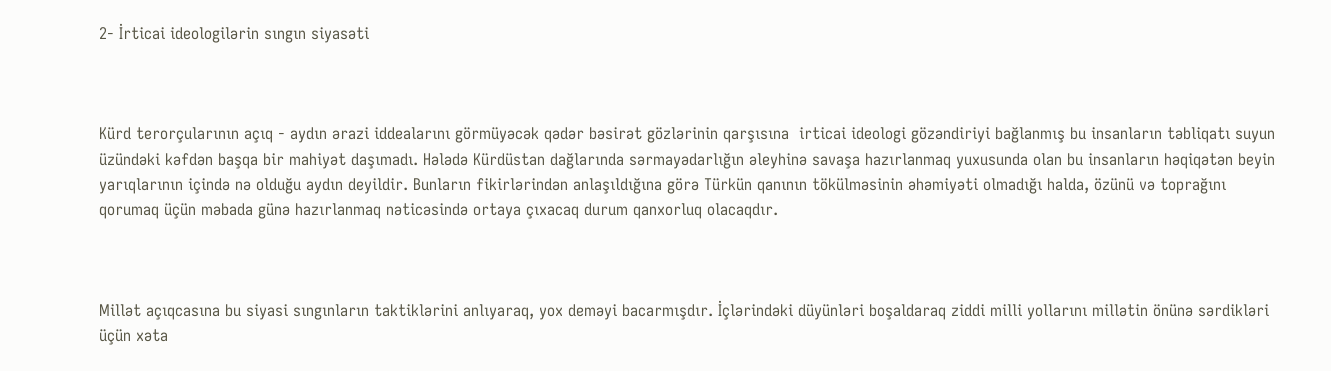2- İrticai ideologilərin sıngın siyasəti



Kürd terorçularının açıq - aydın ərazi iddealarını görmüyəcək qədər bəsirət gözlərinin qarşısına  irticai ideologi gözəndiriyi bağlanmış bu insanların təbliqatı suyun üzündəki kəfdən başqa bir mahiyət daşımadı. Hələdə Kürdüstan dağlarında sərmayədarlığın əleyhinə savaşa hazırlanmaq yuxusunda olan bu insanların həqiqətən beyin yarıqlarının içində nə olduğu aydın deyildir. Bunların fikirlərindən anlaşıldığına görə Türkün qanının tökülməsinin əhəmiyəti olmadığı halda, özünü və toprağını qorumaq üçün məbada günə hazırlanmaq nəticəsində ortaya çıxacaq durum qanxorluq olacaqdır.



Millət açıqcasına bu siyasi sıngınların taktiklərini anlıyaraq, yox deməyi bacarmışdır. İçlərindəki düyünləri boşaldaraq ziddi milli yollarını millətin önünə sərdikləri üçün xəta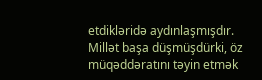etdikləridə aydınlaşmışdır. Millət başa düşmüşdürki, öz müqəddəratını təyin etmək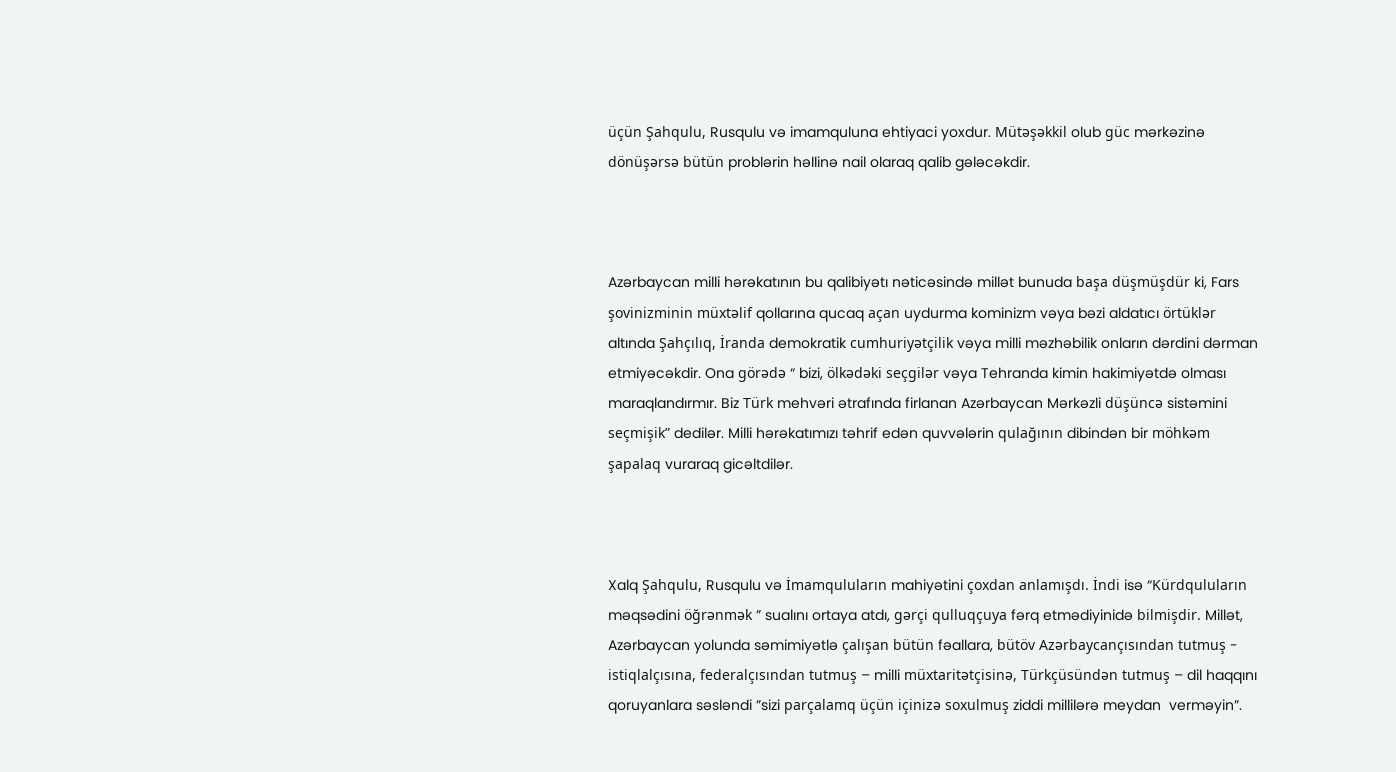üçün Şahqulu, Rusqulu və imamquluna ehtiyaci yoxdur. Mütəşəkkil olub güc mərkəzinə dönüşərsə bütün problərin həllinə nail olaraq qalib gələcəkdir.



Azərbaycan milli hərəkatının bu qalibiyətı nəticəsində millət bunuda başa düşmüşdür ki, Fars şovinizminin müxtəlif qollarına qucaq açan uydurma kominizm vəya bəzi aldatıcı örtüklər altında Şahçılıq, İranda demokratik cumhuriyətçilik vəya milli məzhəbilik onların dərdini dərman etmiyəcəkdir. Ona görədə “ bizi, ölkədəki seçgilər vəya Tehranda kimin hakimiyətdə olması maraqlandırmır. Biz Türk mehvəri ətrafında firlanan Azərbaycan Mərkəzli düşüncə sistəmini seçmişik” dedilər. Milli hərəkatımızı təhrif edən quvvələrin qulağının dibindən bir möhkəm şapalaq vuraraq gicəltdilər.



Xalq Şahqulu, Rusqulu və İmamquluların mahiyətini çoxdan anlamışdı. İndi isə “Kürdquluların məqsədini öğrənmək ” sualını ortaya atdı, gərçi qulluqçuya fərq etmədiyinidə bilmişdir. Millət, Azərbaycan yolunda səmimiyətlə çalışan bütün fəallara, bütöv Azərbaycançısından tutmuş - istiqlalçısına, federalçısından tutmuş – milli müxtaritətçisinə, Türkçüsündən tutmuş – dil haqqını qoruyanlara səsləndi ”sizi parçalamq üçün içinizə soxulmuş ziddi millilərə meydan  verməyin”.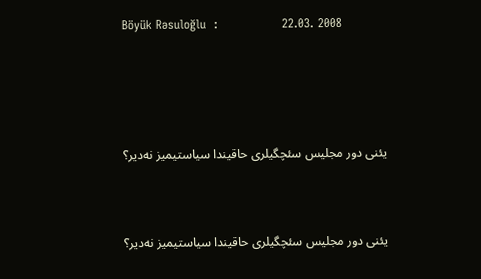Böyük Rəsuloğlu  :                22.03. 2008





یئنی دور مجلیس سئچگیلری حاقیندا سیاستیمیز نه‌دیر؟



یئنی دور مجلیس سئچگیلری حاقیندا سیاستیمیز نه‌دیر؟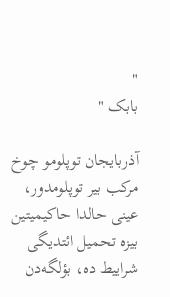"
بابک "

آذربایجان توپلومو چوخ مرکب بیر توپلومدور، عینی حالدا حاکیمیتین بیزه تحمیل ائتدیگی شراییط ده، بؤلگه‌دن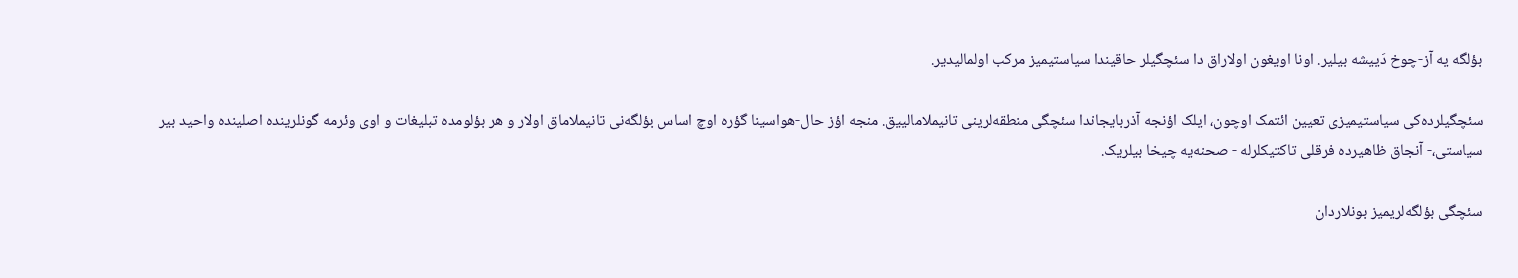بؤلگه یه آز-چوخ دَییشه بیلیر. اونا اویغون اولاراق دا سئچگیلر حاقیندا سیاستیمیز مرکب اولمالیدیر.

سئچگیلرده‌کی سیاستیمیزی تعیین ائتمک اوچون، ایلک اؤنجه آذربایجاندا سئچگی منطقه‌لرینی تانیملامالییق. منجه اؤز حال-هواسینا گؤره اوچ اساس بؤلگه‌نی تانیملاماق اولار و هر بؤلومده تبلیغات و اوی وئرمه‌ گونلرینده اصلینده واحید بیر سیاستی،- آنجاق ظاهیرده فرقلی تاکتیکلرله - صحنه‌یه چیخا بیلریک.

سئچگی بؤلگه‌لریمیز بونلاردان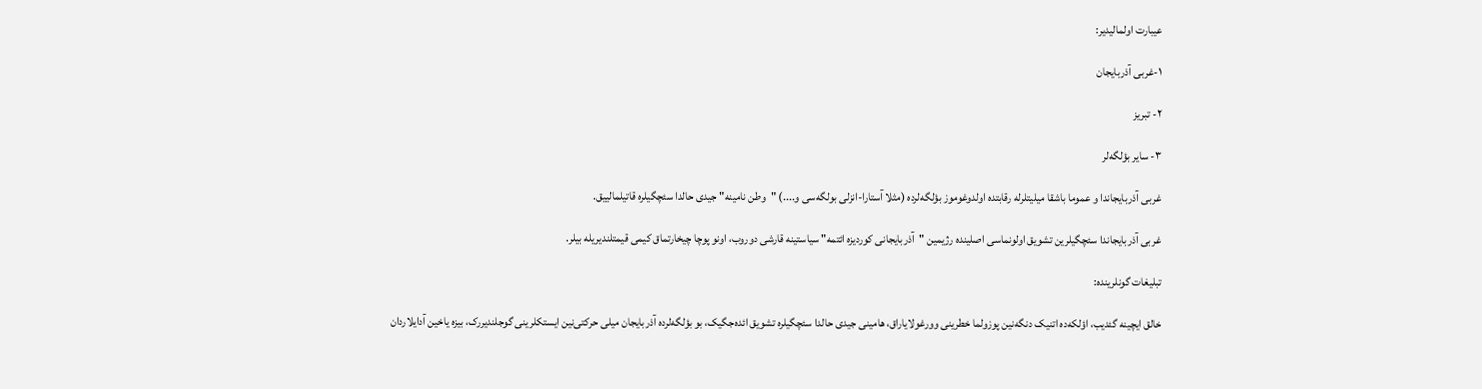عیبارت اولمالیدیر:

۱-غربی آذربایجان

۲- تبریز

۳- سایر بؤلگه‌لر

غربی آذربایجاندا و عموما باشقا میلیتلرله رقابتده اولدوغوموز بؤلگه‌لرده (مثلا آستارا-انزلی بولگه‌سی و....) "وطن نامینه" جیدی حالدا سئچگیلره قاتیلمالییق.

غربی آذربایجاندا سئچگیلرین تشویق اولونماسی اصلینده رژیمین "آذربایجانی کوردیزه ائتمه" سیاستینه قارشی دوروب، اونو پوچا چیخارتماق کیمی قیمتلندیریله بیلر.

تبلیغات گونلرینده:

خالق ایچینه گئدیب، اؤلکه‌ده اتنیک دنگه‌نین پوزولما خطرینی وورغولایاراق، هامینی جیدی حالدا سئچگیلره تشویق ائده‌جگیک، بو بؤلگه‌لرده آذربایجان میلی حرکتی‌نین ایستکلرینی گوجلندیررک، بیزه یاخین آدایلاردان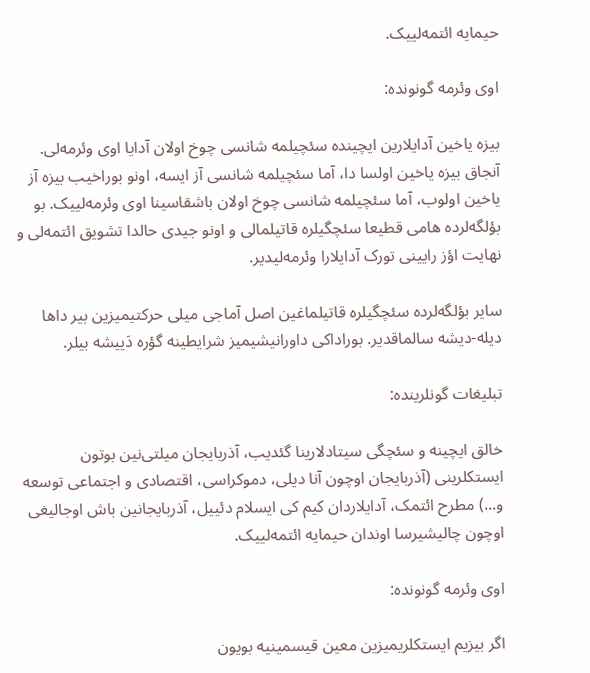حیمایه ائتمه‌لییک.

اوی وئرمه گونونده:

بیزه یاخین آدایلارین ایچینده سئچیلمه شانسی چوخ اولان آدایا اوی وئرمه‌لی. آنجاق بیزه یاخین اولسا دا، آما سئچیلمه شانسی آز ایسه، اونو بوراخیب بیزه آز یاخین اولوب، آما سئچیلمه شانسی چوخ اولان باشقاسینا اوی وئرمه‌لییک. بو بؤلگه‌لرده هامی قطیعا سئچگیلره قاتیلمالی و اونو جیدی حالدا تشویق ائتمه‌لی و نهایت اؤز رایینی تورک آدایلارا وئرمه‌لیدیر.

سایر بؤلگه‌لرده سئچگیلره قاتیلماغین اصل آماجی میلی حرکتیمیزین بیر داها دیله-دیشه سالماقدیر. بوراداکی داورانیشیمیز شرایطینه گؤره دَییشه بیلر.

تبلیغات گونلرینده:

خالق ایچینه و سئچگی سیتادلارینا گئدیب، آذربایجان میلتی‌نین بوتون ایستکلرینی (آذربایجان اوچون آنا دیلی، دموکراسی، اقتصادی و اجتماعی توسعه و...) مطرح ائتمک، آدایلاردان کیم کی ایسلام دئییل، آذربایجانین باش اوجالیغی اوچون چالیشیرسا اوندان حیمایه ائتمه‌لییک.

اوی وئرمه گونونده:

اگر بیزیم ایستکلریمیزین معین قیسمینیه بویون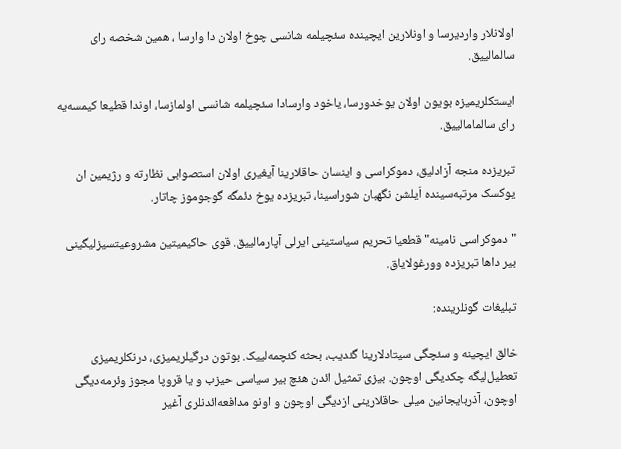اولانلار واردیرسا و اونلارین ایچینده سئچیلمه شانسی چوخ اولان دا وارسا ، همین شخصه رای سالمالییق.

ایستکلریمیزه بویون اولان یوخدورسا، یاخود وارسادا سئچیلمه شانسی اولمازسا، اوندا قطیعا کیمسه‌یه رای سالمامالییق.

تبریزده منجه آزادلیق، دموکراسی و اینسان حاقلارینا آیغیری اولان استصوابی نظارته و رژیمین ان یوکسک مرتبه‌سینده اَیلشن نگهبان شوراسینا، تبریزده یوخ دئمگه گوجوموز چاتار.

"دموکراسی نامینه" قطعیا تحریم سیاستینی ایرلی آپارمالییق. قوی حاکیمیتین مشروعیتسیزلیگینی بیر داها تبریزده وورغولایاق.

تبلیغات گونلرینده:

خالق ایچینه و سئچگی سیتادلارینا گئدیب، بحثه کئچمه‌لییک. بوتون درگیلریمیزی، درنکلریمیزی تعطیل‌لیگه چکدیگی اوچون. بیزی تمثیل ائدن هئچ بیر سیاسی حیزب و یا قروپا مجوز وئرمه‌دیگی اوچون، آذربایجانین میلی حاقلارینی ازدیگی اوچون و اونو مدافعه‌ائدنلری آغیر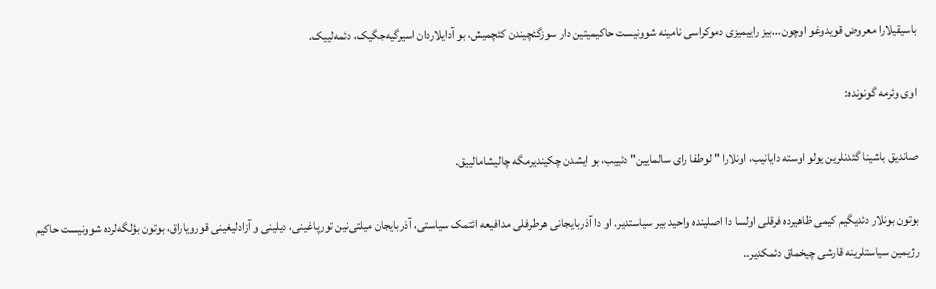باسیقیلارا معروض قویدوغو اوچون...بیز راییمیزی دموکراسی نامینه شوونیست حاکیمیتین دار سوزگئچیندن کئچمیش، بو آدایلاردان اسیرگیه‌جگیک، دئمه‌لییک.

اوی وئرمه گونونده:

صاندیق باشینا گئدنلرین یولو اوسته دایانیب، اونلارا " لوطفا رای سالمایین" دئییب، بو ایشدن چکیندیرمگه چالیشامالییق.

بوتون بونلار دئدیگیم کیمی ظاهیرده فرقلی اولسا دا اصلینده واحید بیر سیاستدیر. او دا آذربایجانی هرطرفلی مدافیعه ائتمک سیاستی، آذربایجان میلتی‌نین تورپاغینی، دیلینی و آزادلیغینی قورویاراق، بوتون بؤلگه‌لرده شوونیست حاکیم رژیمین سیاستلرینه قارشی چیخماق دئمکدیر..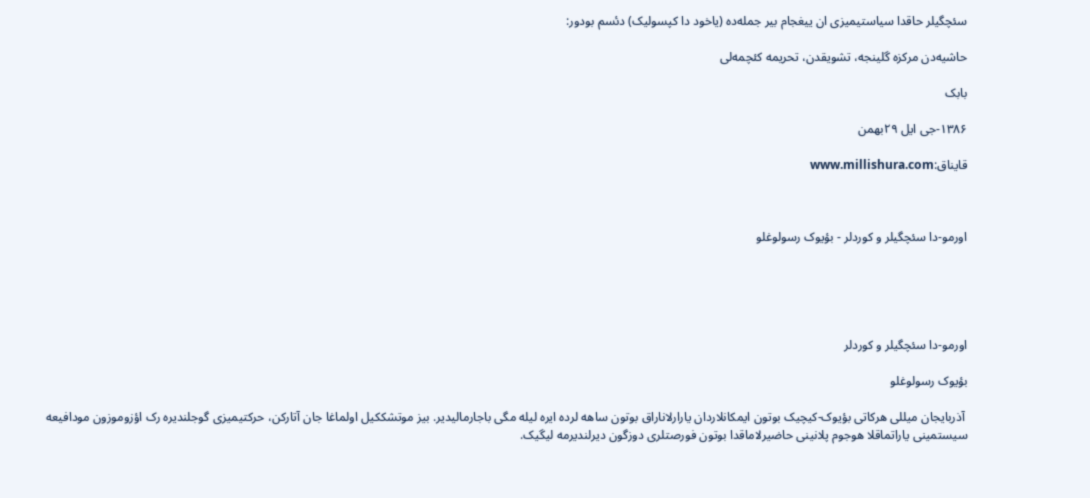سئچگیلر حاقدا سیاستیمیزی ان ییغجام بیر جمله‌ده (یاخود دا کپسولیک) دئسم بودور:

حاشیه‌دن مرکزه گلینجه، تشویقدن، تحریمه کئچمه‌لی

بابک

۱۳۸۶-جی ایل ۲۹بهمن

قایناق:www.millishura.com



اورمو-دا سئچگیلر و کوردلر - بؤیوک رسولوغلو





اورمو-دا سئچگیلر و کوردلر

بؤیوک رسولوغلو

 آذربایجان میللی هرکاتی بؤیوک-کیچیک بوتون ایمکانلاردان یارارلاناراق بوتون ساهه لرده ایره لیله مگی باجارمالیدیر. بیز موتشککیل اولماغا جان آتارکن، حرکتیمیزی گوجلندیره رک اؤزوموزون مودافیعه سیستمینی یاراتماقلا هوجوم پلانینی حاضیرلاماقدا بوتون فورصتلری دوزگون دیرلندیرمه لیگیک.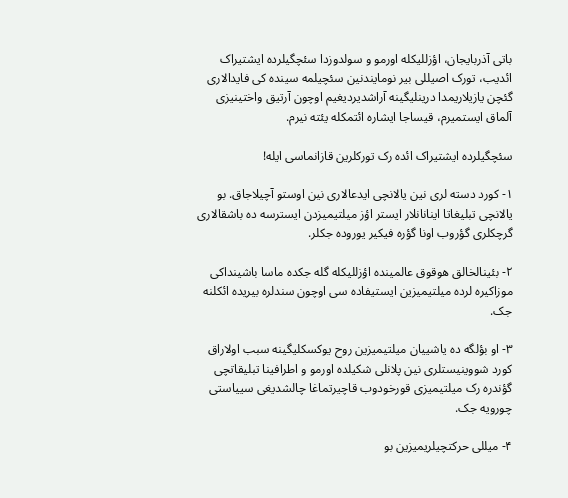باتی آذربایجان، اؤزللیکله اورمو و سولدوزدا سئچگیلرده ایشتیراک ائدیب، تورک اصیللی بیر نومایندنین سئچیلمه سینده کی فایدالاری گئچن یازیلاریمدا درینلیگینه آراشدیردیغیم اوچون آرتیق واختینیزی آلماق ایستمیرم، قیساجا ایشاره ائتمکله یئته نیرم.

سئچگیلرده ایشتیراک ائده رک تورکلرین قازانماسی ایله!

۱- کورد دسته لری نین یالانچی ایدعالاری نین اوستو آچیلاجاق. بو یالانچی تبلیغاتا اینانانلار ایستر اؤز میلتیمیزدن ایسترسه ده باشقالاری گرچکلری گؤروب اونا گؤره فیکیر یوروده جکلر.

۲- بئینالخالق هوقوق عالمینده اؤزللیکله گله جکده ماسا باشینداکی موزاکیره لرده میلتیمیزین ایستیفاده سی اوچون سندلره بیریده ائکلنه جک.

۳- او بؤلگه ده یاشییان میلتیمیزین روح یوکسکلیگینه سبب اولاراق کورد شووینیستلری نین پلانلی شکیلده اورمو و اطرافینا تبلیقاتچی گؤندره رک میلتیمیزی قورخودوب قاچیرتماغا چالشدیغی سییاستی چورویه جک.

۴- میللی حرکتچیلریمیزین بو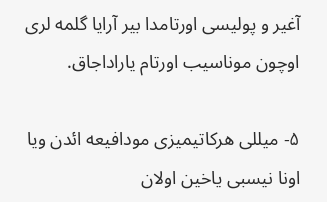آغیر و پولیسی اورتامدا بیر آرایا گلمه لری اوچون موناسیب اورتام یاراداجاق.

۵- میللی هرکاتیمیزی مودافیعه ائدن ویا اونا نیسبی یاخین اولان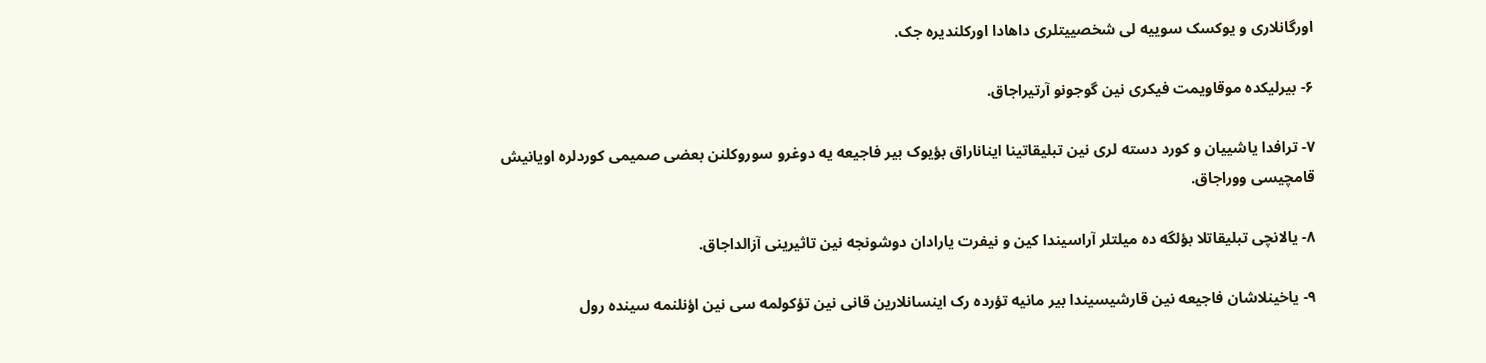اورگانلاری و یوکسک سوییه لی شخصییتلری داهادا اورکلندیره جک.

۶- بیرلیکده موقاویمت فیکری نین گوجونو آرتیراجاق.

۷- ترافدا یاشییان و کورد دسته لری نین تبلیقاتینا ایناناراق بؤیوک بیر فاجیعه یه دوغرو سوروکلنن بعضی صمیمی کوردلره اویانیش قامچیسی ووراجاق.

۸- یالانچی تبلیقاتلا بؤلگه ده میلتلر آراسیندا کین و نیفرت یارادان دوشونجه نین تاثیرینی آزالداجاق.

۹- یاخینلاشان فاجیعه نین قارشیسیندا بیر مانیه تؤرده رک اینسانلارین قانی نین تؤکولمه سی نین اؤنلنمه سینده رول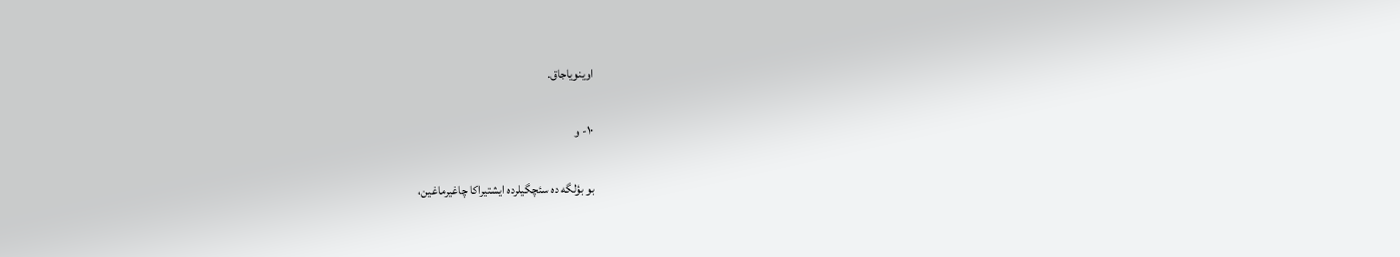اوینویاجاق.

۱۰- و

بو بؤلگه ده سئچگیلرده ایشتیراکا چاغیرماغین،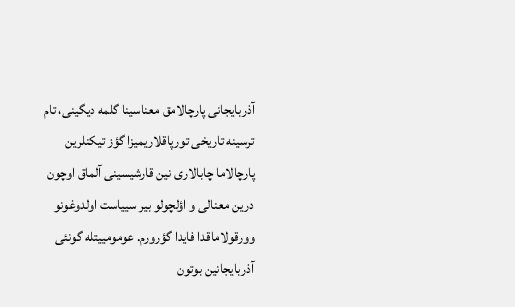آذربایجانی پارچالامق معناسینا گلمه دیگینی، تام ترسینه تاریخی تورپاقلاریمیزا گؤز تیکنلرین پارچالاما چابالاری نین قارشیسینی آلماق اوچون درین معنالی و اؤلچولو بیر سییاست اولدوغونو وورقولاماقدا فایدا گؤرورم. عومومییتله گونئی آذربایجانین بوتون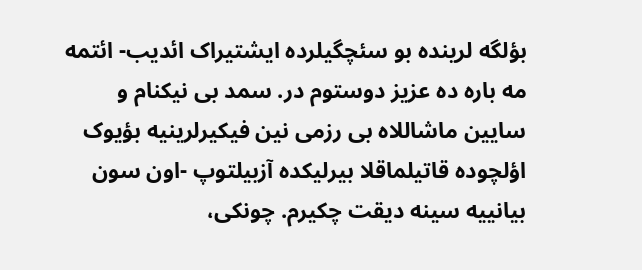بؤلگه لرینده بو سئچگیلرده ایشتیراک ائدیب- ائتمه مه باره ده عزیز دوستوم در. سمد بی نیکنام و سایین ماشاللاه بی رزمی نین فیکیرلرینیه بؤیوک اؤلچوده قاتیلماقلا بیرلیکده آزبیلتوپ -اون سون بیانییه سینه دیقت چکیرم. چونکی،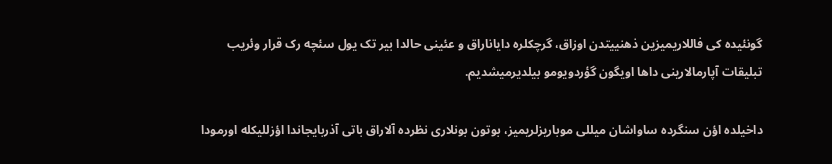گونئیده کی فاللاریمیزین ذهنییتدن اوزاق، گرچکلره دایاناراق و عئینی حالدا بیر تک یول سئچه رک قرار وئریب تبلیقات آپارمالارینی داها اویگون گؤردویومو بیلدیرمیشدیم.

داخیلده اؤن سنگرده ساواشان میللی موباریزلریمیز، بوتون بونلاری نظرده آلاراق باتی آذربایجاندا اؤزللیکله اورمودا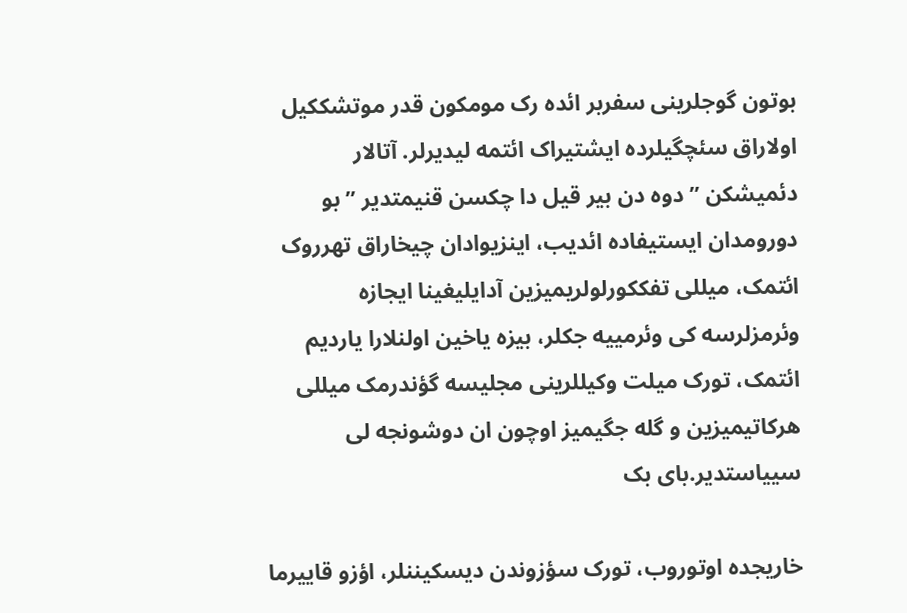بوتون گوجلرینی سفربر ائده رک مومکون قدر موتشککیل اولاراق سئچگیلرده ایشتیراک ائتمه لیدیرلر. آتالار دئمیشکن ” دوه دن بیر قیل دا چکسن قنیمتدیر ” بو دورومدان ایستیفاده ائدیب، اینزیوادان چیخاراق تهرروک ائتمک، میللی تفککورلولریمیزین آدایلیغینا ایجازه وئرمزلرسه کی وئرمییه جکلر، بیزه یاخین اولنلارا یاردیم ائتمک، تورک میلت وکیللرینی مجلیسه گؤندرمک میللی هرکاتیمیزین و گله جگیمیز اوچون ان دوشونجه لی سییاستدیر.بای بک

خاریجده اوتوروب، تورک سؤزوندن دیسکیننلر، اؤزو قاییرما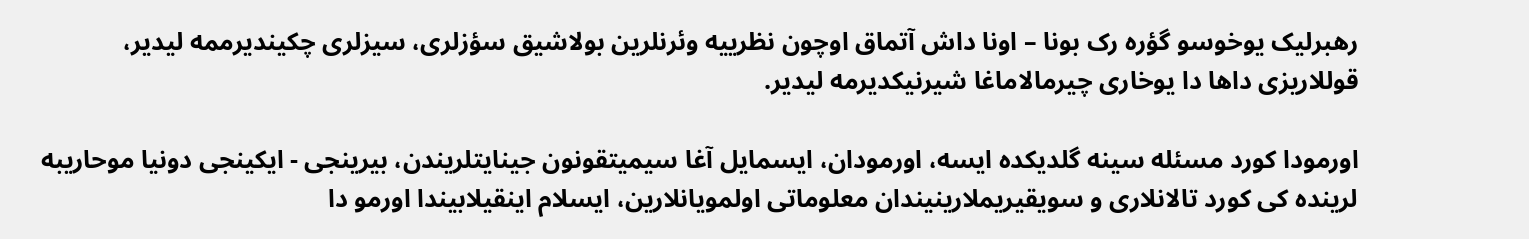رهبرلیک یوخوسو گؤره رک بونا – اونا داش آتماق اوچون نظرییه وئرنلرین بولاشیق سؤزلری، سیزلری چکیندیرممه لیدیر، قوللاریزی داها دا یوخاری چیرمالاماغا شیرنیکدیرمه لیدیر.

اورمودا کورد مسئله سینه گلدیکده ایسه، اورمودان، ایسمایل آغا سیمیتقونون جینایتلریندن، بیرینجی - ایکینجی دونیا موحاریبه لرینده کی کورد تالانلاری و سویقیریملارینیندان معلوماتی اولمویانلارین، ایسلام اینقیلابیندا اورمو دا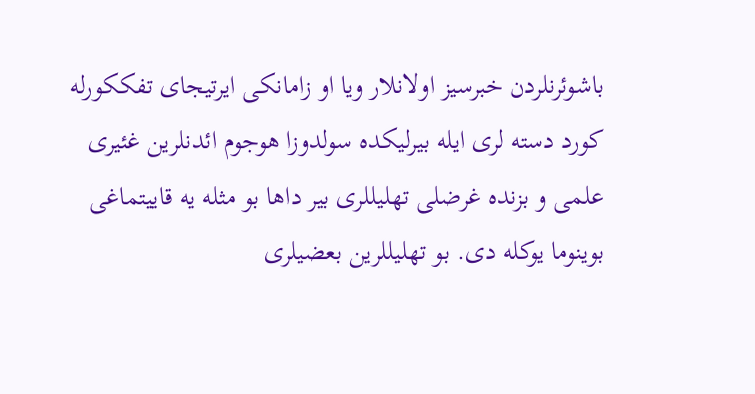باشوئرنلردن خبرسیز اولانلار ویا او زامانکی ایرتیجای تفککورله کورد دسته لری ایله بیرلیکده سولدوزا هوجوم ائدنلرین غئیری علمی و بزنده غرضلی تهلیللری بیر داها بو مثله یه قاییتماغی بوینوما یوکله دی. بو تهلیللرین بعضیلری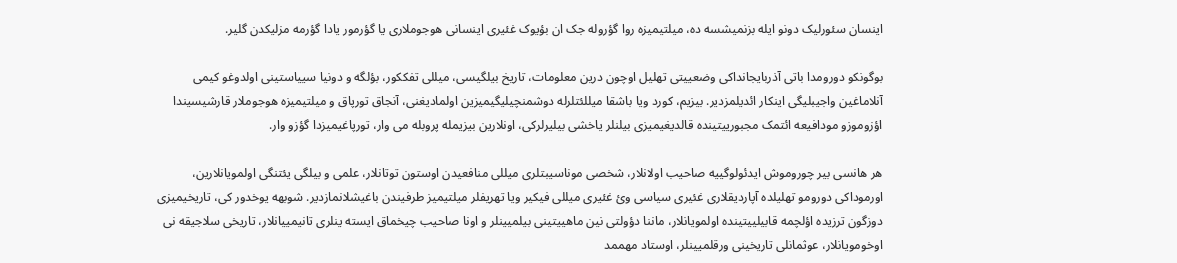اینسان سئورلیک دونو ایله بزنمیشسه ده، میلتیمیزه روا گؤروله جک ان بؤیوک غئیری اینسانی هوجوملاری یا گؤرمور یادا گؤرمه مزلیکدن گلیر.

بوگونکو دورومدا باتی آذربایجانداکی وضعییتی تهلیل اوچون درین معلومات، تاریخ بیلگیسی، میللی تفککور، بؤلگه و دونیا سییاستینی اولدوغو کیمی آنلاماغین واجیبلیگی اینکار ائدیلمزدیر. بیزیم، کورد ویا باشقا میللئتلرله دوشمنچیلیگیمیزین اولمادیغنی، آنجاق تورپاق و میلتیمیزه هوجوملار قارشیسیندا اؤزوموزو مودافیعه ائتمک مجبورییتینده قالدیغیمیزی بیلنلر یاخشی بیلیرلرکی، اونلارین بیزیمله پروبله می وار، تورپاغیمیزدا گؤزو وار.

هر هانسی بیر چوروموش ایدئولوگییه صاحیب اولانلار، شخصی موناسیبتلری میللی منافعیدن اوستون توتانلار، علمی و بیلگی یئتنگی اولمویانلارین، اورموداکی دورومو تهلیلده آپاردیقلاری غئیری سیاسی وئ غئیری میللی فیکیر ویا تهریفلر میلتیمیز طرفیندن باغیشلانمازدیر. شوبهه یوخدور کی، تاریخیمیزی دوزگون ترزیده اؤلچمه قابیلییتینده اولمویانلار، ماننا دؤولتی نین ماهییتینی بیلمیینلر و اونا صاحیب چیخماق ایسته ینلری تانیمییانلار، تاریخی سلاجیقه نی اوخومویانلار، عوثمانلی تاریخینی ورقلمیینلر، اوستاد مهممد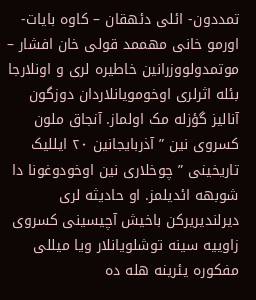تمددون- ائلی دئهقان – کاوه بایات- اورمو خانی مهممد قولی خان افشار – موتمدولووزرانین خاطیره لری و اونلارجا بئله اثرلری اوخومویانلاردان دوزگون آنالیز گؤزله مک اولماز. آنجاق ملون کسروی نین ” آذربایجانین ۲۰ ایللیک تاریخینی ” چوخلاری نین اوخودوغونا دا شوبهه ائدیلمز. او حادیثه لری دیرلندیریرکن باخیش آچیسینی کسروی زاوییه سینه توشلویانلار ویا میللی مفکوره یئرینه هله ده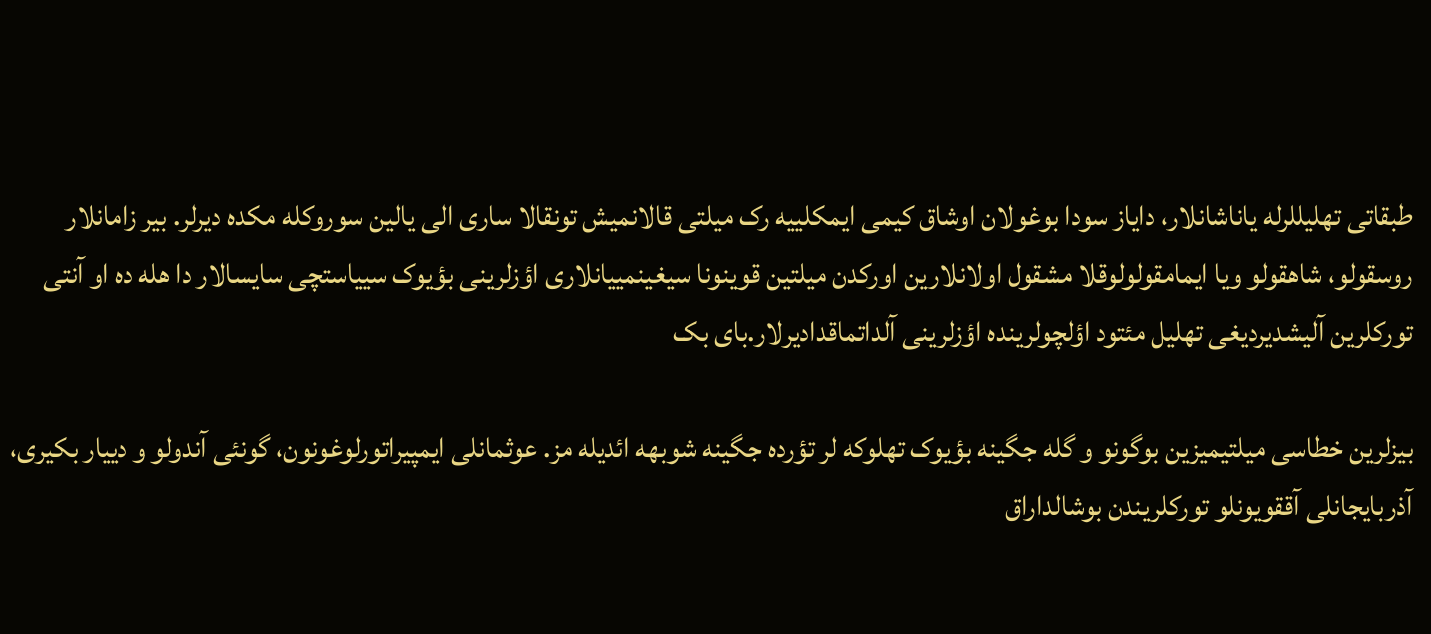طبقاتی تهلیللرله یاناشانلار، دایاز سودا بوغولان اوشاق کیمی ایمکلییه رک میلتی قالانمیش تونقالا ساری الی یالین سوروکله مکده دیرلر. بیر زامانلار روسقولو، شاهقولو ویا ایمامقولولوقلا مشقول اولانلارین اورکدن میلتین قوینونا سیغینمییانلاری اؤزلرینی بؤیوک سییاستچی سایسالار دا هله ده او آنتی تورکلرین آلیشدیردیغی تهلیل مئتود اؤلچولرینده اؤزلرینی آلداتماقدادیرلار.بای بک

بیزلرین خطاسی میلتیمیزین بوگونو و گله جگینه بؤیوک تهلوکه لر تؤرده جگینه شوبهه ائدیله مز. عوثمانلی ایمپیراتورلوغونون، گونئی آندولو و دییار بکیری، آذربایجانلی آققویونلو تورکلریندن بوشالداراق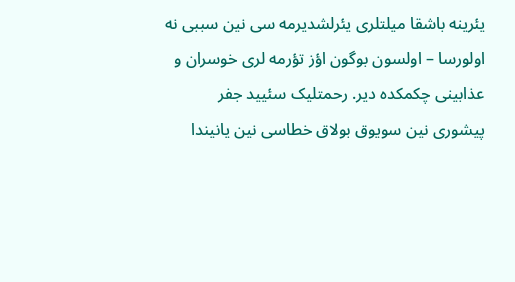یئرینه باشقا میلتلری یئرلشدیرمه سی نین سببی نه اولورسا – اولسون بوگون اؤز تؤرمه لری خوسران و عذابینی چکمکده دیر. رحمتلیک سئیید جفر پیشوری نین سویوق بولاق خطاسی نین یانیندا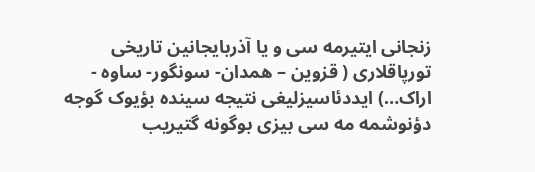زنجانی ایتیرمه سی و یا آذربایجانین تاریخی تورپاقلاری ( قزوین – همدان- سونگور- ساوه - اراک…) ایددئاسیزلیغی نتیجه سینده بؤیوک گوجه دؤنوشمه مه سی بیزی بوگونه گتیریب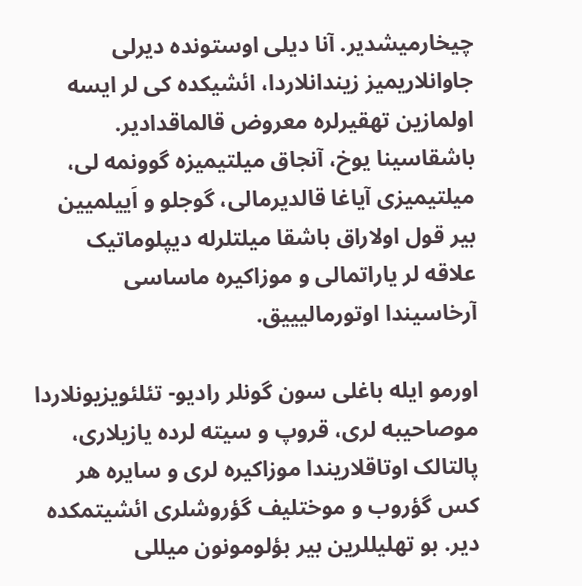چیخارمیشدیر. آنا دیلی اوستونده دیرلی جاوانلاریمیز زیندانلاردا، ائشیکده کی لر ایسه اولمازین تهقیرلره معروض قالماقدادیر. باشقاسینا یوخ، آنجاق میلتیمیزه گوونمه لی، میلتیمیزی آیاغا قالدیرمالی، گوجلو و اَییلمیین بیر قول اولاراق باشقا میلتلرله دیپلوماتیک علاقه لر یاراتمالی و موزاکیره ماساسی آرخاسیندا اوتورمالیییق.

اورمو ایله باغلی سون گونلر رادیو- تئلئویزیونلاردا موصاحیبه لری، قروپ و سیته لرده یازیلاری، پالتالک اوتاقلاریندا موزاکیره لری و سایره هر کس گؤروب و موختلیف گؤروشلری ائشیتمکده دیر. بو تهلیللرین بیر بؤلومونون میللی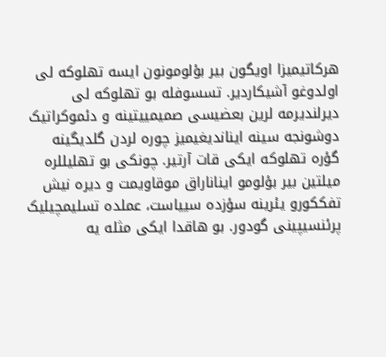هرکاتیمیزا اویگون بیر بؤلومونون ایسه تهلوکه لی اولدوغو آشیکاردیر. تسسوفله بو تهلوکه لی دیرلندیرمه لرین بعضیسی صمیمییتینه و دئموکراتیک دوشونجه سینه ایناندیغیمیز چوره لردن گلدیگینه گؤره تهلوکه ایکی قات آرتیر. چونکی بو تهلیللره میلتین بیر بؤلومو ایناناراق موقاویمت و دیره نیش تفککورو یئرینه سؤزده سییاست، عملده تسلیمچیلیک پرئنسیپینی گودور. بو هاقدا ایکی مثله یه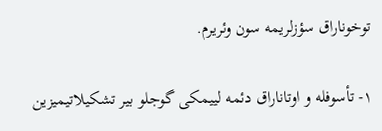توخوناراق سؤزلریمه سون وئریرم.

۱- تأسوفله و اوتاناراق دئمه لییمکی گوجلو بیر تشکیلاتیمیزین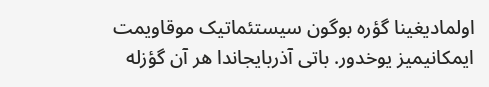اولمادیغینا گؤره بوگون سیستئماتیک موقاویمت ایمکانیمیز یوخدور. باتی آذربایجاندا هر آن گؤزله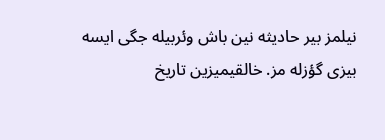نیلمز بیر حادیثه نین باش وئربیله جگی ایسه بیزی گؤزله مز. خالقیمیزین تاریخ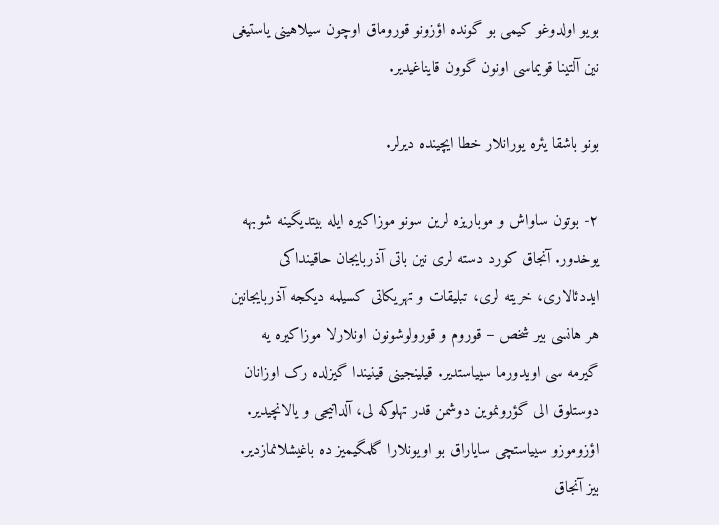بویو اولدوغو کیمی بو گونده اؤزونو قوروماق اوچون سیلاهینی یاستیغی نین آلتینا قویماسی اونون گوون قایناغیدیر.

بونو باشقا یئره یورانلار خطا ایچینده دیرلر.

۲- بوتون ساواش و موباریزه لرین سونو موزاکیره ایله بیتدیگینه شوبهه یوخدور. آنجاق کورد دسته لری نین باتی آذربایجان حاقینداکی ایددئالاری، خریته لری، تبلیقات و تهریکاتی کسیلمه دیکجه آذربایجانین هر هانسی بیر شخص – قوروم و قورولوشونون اونلارلا موزاکیره یه گیرمه سی اویدورما سییاستدیر. قیلینجینی قینیندا گیزلده رک اوزانان دوستلوق الی گؤرونموین دوشمن قدر تهلوکه لی، آلداتیجی و یالانچیدیر. اؤزوموزو سییاستچی سایاراق بو اویونلارا گلمگیمیز ده باغیشلانمازدیر. بیز آنجاق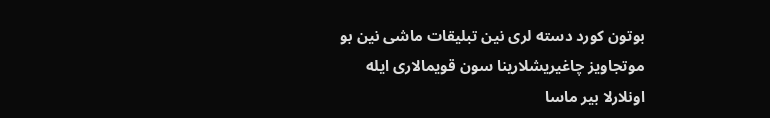بوتون کورد دسته لری نین تبلیقات ماشی نین بو موتجاویز چاغیریشلارینا سون قویمالاری ایله اونلارلا بیر ماسا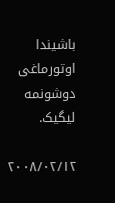باشیندا اوتورماغی دوشونمه لیگیک.

۲۰۰۸/۰۲/۱۲